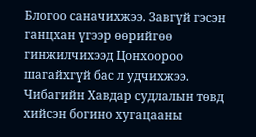Блогоо саначихжээ. Завгүй гэсэн ганцхан үгээр өөрийгөө гинжилчихээд Цонхоороо шагайхгүй бас л удчихжээ. Чибагийн Хавдар судлалын төвд хийсэн богино хугацааны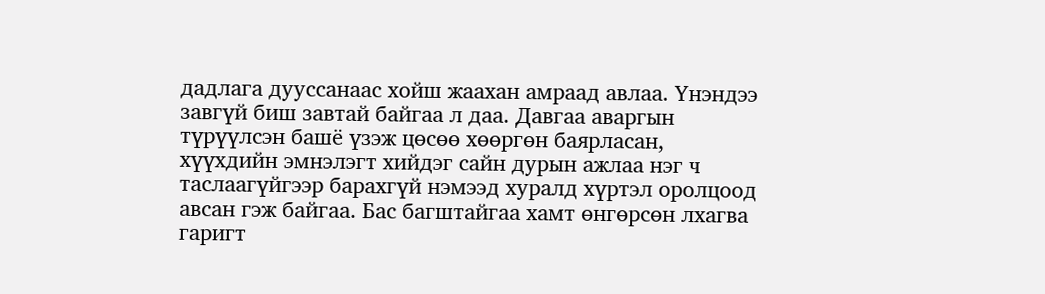дадлага дууссанаас хойш жаахан амраад авлаа. Үнэндээ завгүй биш завтай байгаа л даа. Давгаа аваргын түрүүлсэн башё үзэж цөсөө хөөргөн баярласан, хүүхдийн эмнэлэгт хийдэг сайн дурын ажлаа нэг ч таслаагүйгээр барахгүй нэмээд хуралд хүртэл оролцоод авсан гэж байгаа. Бас багштайгаа хамт өнгөрсөн лхагва гаригт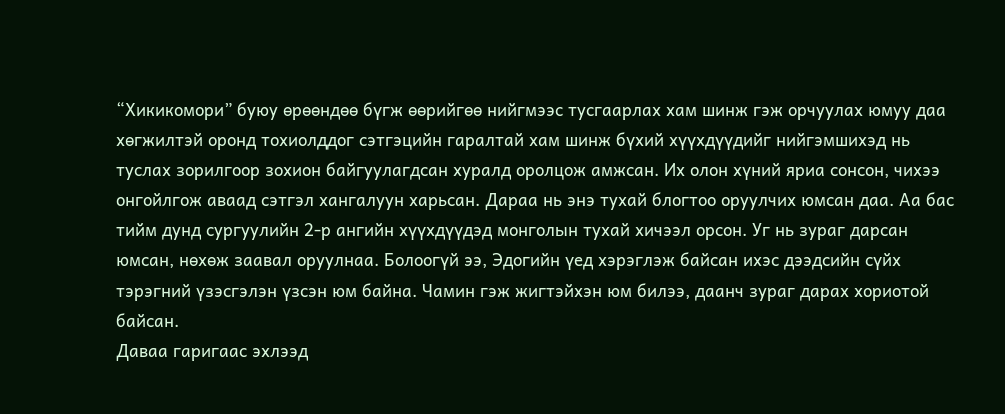“Хикикомори” буюу өрөөндөө бүгж өөрийгөө нийгмээс тусгаарлах хам шинж гэж орчуулах юмуу даа хөгжилтэй оронд тохиолддог сэтгэцийн гаралтай хам шинж бүхий хүүхдүүдийг нийгэмшихэд нь туслах зорилгоор зохион байгуулагдсан хуралд оролцож амжсан. Их олон хүний яриа сонсон, чихээ онгойлгож аваад сэтгэл хангалуун харьсан. Дараа нь энэ тухай блогтоо оруулчих юмсан даа. Аа бас тийм дунд сургуулийн 2-р ангийн хүүхдүүдэд монголын тухай хичээл орсон. Уг нь зураг дарсан юмсан, нөхөж заавал оруулнаа. Болоогүй ээ, Эдогийн үед хэрэглэж байсан ихэс дээдсийн сүйх тэрэгний үзэсгэлэн үзсэн юм байна. Чамин гэж жигтэйхэн юм билээ, даанч зураг дарах хориотой байсан.
Даваа гаригаас эхлээд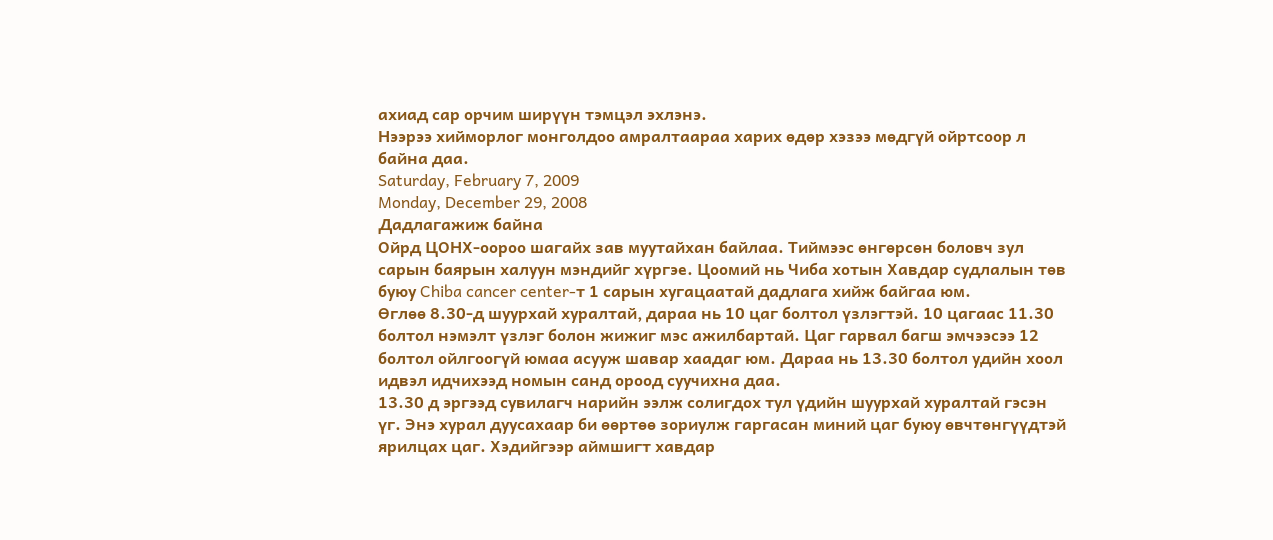ахиад сар орчим ширүүн тэмцэл эхлэнэ.
Нээрээ хийморлог монголдоо амралтаараа харих өдөр хэзээ мөдгүй ойртсоор л байна даа.
Saturday, February 7, 2009
Monday, December 29, 2008
Дадлагажиж байна
Ойрд ЦОНХ-оороо шагайх зав муутайхан байлаа. Тиймээс өнгөрсөн боловч зул сарын баярын халуун мэндийг хүргэе. Цоомий нь Чиба хотын Хавдар судлалын төв буюу Chiba cancer center-т 1 сарын хугацаатай дадлага хийж байгаа юм.
Өглөө 8.30-д шуурхай хуралтай, дараа нь 10 цаг болтол үзлэгтэй. 10 цагаас 11.30 болтол нэмэлт үзлэг болон жижиг мэс ажилбартай. Цаг гарвал багш эмчээсээ 12 болтол ойлгоогүй юмаа асууж шавар хаадаг юм. Дараа нь 13.30 болтол удийн хоол идвэл идчихээд номын санд ороод суучихна даа.
13.30 д эргээд сувилагч нарийн ээлж солигдох тул үдийн шуурхай хуралтай гэсэн үг. Энэ хурал дуусахаар би өөртөө зориулж гаргасан миний цаг буюу өвчтөнгүүдтэй ярилцах цаг. Хэдийгээр аймшигт хавдар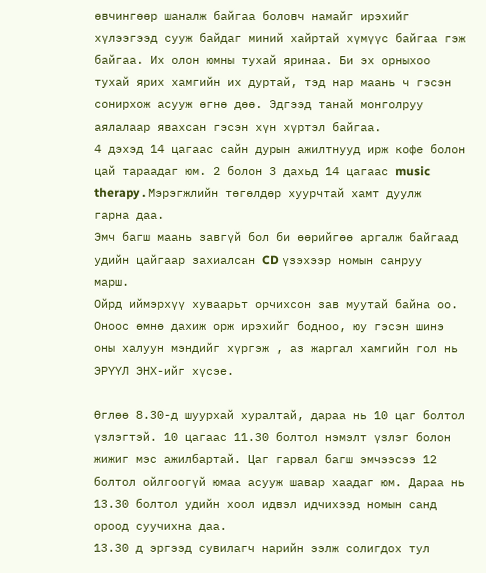өвчингөөр шаналж байгаа боловч намайг ирэхийг хүлээгээд сууж байдаг миний хайртай хүмүүс байгаа гэж байгаа. Их олон юмны тухай яринаа. Би эх орныхоо тухай ярих хамгийн их дуртай, тэд нар маань ч гэсэн сонирхож асууж өгнө дөө. Эдгээд танай монголруу аялалаар явахсан гэсэн хүн хүртэл байгаа.
4 дэхэд 14 цагаас сайн дурын ажилтнууд ирж кофе болон цай тараадаг юм. 2 болон 3 дахьд 14 цагаас music therapy . Мэрэгжлийн төгөлдөр хуурчтай хамт дуулж гарна даа.
Эмч багш маань завгүй бол би өөрийгөө аргалж байгаад удийн цайгаар захиалсан CD үзэхээр номын санруу марш.
Ойрд иймэрхүү хуваарьт орчихсон зав муутай байна оо.
Оноос өмнө дахиж орж ирэхийг бодноо, юу гэсэн шинэ оны халуун мэндийг хүргэж , аз жаргал хамгийн гол нь ЭРҮҮЛ ЭНХ-ийг хүсэе.

Өглөө 8.30-д шуурхай хуралтай, дараа нь 10 цаг болтол үзлэгтэй. 10 цагаас 11.30 болтол нэмэлт үзлэг болон жижиг мэс ажилбартай. Цаг гарвал багш эмчээсээ 12 болтол ойлгоогүй юмаа асууж шавар хаадаг юм. Дараа нь 13.30 болтол удийн хоол идвэл идчихээд номын санд ороод суучихна даа.
13.30 д эргээд сувилагч нарийн ээлж солигдох тул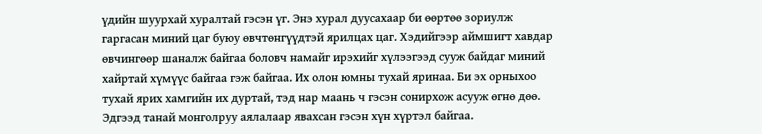үдийн шуурхай хуралтай гэсэн үг. Энэ хурал дуусахаар би өөртөө зориулж гаргасан миний цаг буюу өвчтөнгүүдтэй ярилцах цаг. Хэдийгээр аймшигт хавдар өвчингөөр шаналж байгаа боловч намайг ирэхийг хүлээгээд сууж байдаг миний хайртай хүмүүс байгаа гэж байгаа. Их олон юмны тухай яринаа. Би эх орныхоо тухай ярих хамгийн их дуртай, тэд нар маань ч гэсэн сонирхож асууж өгнө дөө. Эдгээд танай монголруу аялалаар явахсан гэсэн хүн хүртэл байгаа.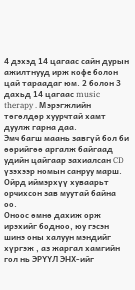4 дэхэд 14 цагаас сайн дурын ажилтнууд ирж кофе болон цай тараадаг юм. 2 болон 3 дахьд 14 цагаас music therapy . Мэрэгжлийн төгөлдөр хуурчтай хамт дуулж гарна даа.
Эмч багш маань завгүй бол би өөрийгөө аргалж байгаад удийн цайгаар захиалсан CD үзэхээр номын санруу марш.
Ойрд иймэрхүү хуваарьт орчихсон зав муутай байна оо.
Оноос өмнө дахиж орж ирэхийг бодноо, юу гэсэн шинэ оны халуун мэндийг хүргэж , аз жаргал хамгийн гол нь ЭРҮҮЛ ЭНХ-ийг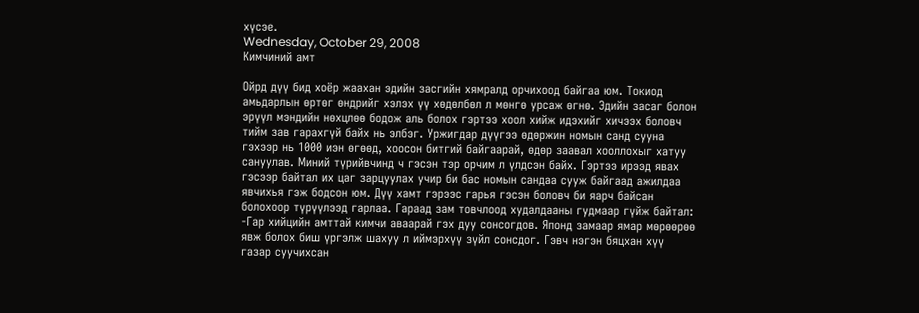хүсэе.
Wednesday, October 29, 2008
Кимчиний амт

Ойрд дүү бид хоёр жаахан эдийн засгийн хямралд орчихоод байгаа юм. Токиод амьдарлын өртөг өндрийг хэлэх үү хөдөлбөл л мөнгө урсаж өгнө. Эдийн засаг болон эрүүл мэндийн нөхцлөө бодож аль болох гэртээ хоол хийж идэхийг хичээх боловч тийм зав гарахгүй байх нь элбэг. Уржигдар дүүгээ өдөржин номын санд сууна гэхээр нь 1000 иэн өгөөд, хоосон битгий байгаарай, өдөр заавал хооллохыг хатуу сануулав. Миний түрийвчинд ч гэсэн тэр орчим л үлдсэн байх. Гэртээ ирээд явах гэсээр байтал их цаг зарцуулах учир би бас номын сандаа сууж байгаад ажилдаа явчихья гэж бодсон юм. Дүү хамт гэрээс гарья гэсэн боловч би яарч байсан болохоор түрүүлээд гарлаа. Гараад зам товчлоод худалдааны гудмаар гүйж байтал:
-Гар хийцийн амттай кимчи аваарай гэх дуу сонсогдов. Японд замаар ямар мөрөөрөө явж болох биш үргэлж шахуу л иймэрхүү зүйл сонсдог. Гэвч нэгэн бяцхан хүү газар суучихсан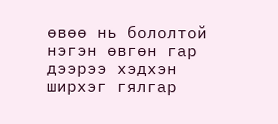өвөө нь бололтой нэгэн өвгөн гар дээрээ хэдхэн ширхэг гялгар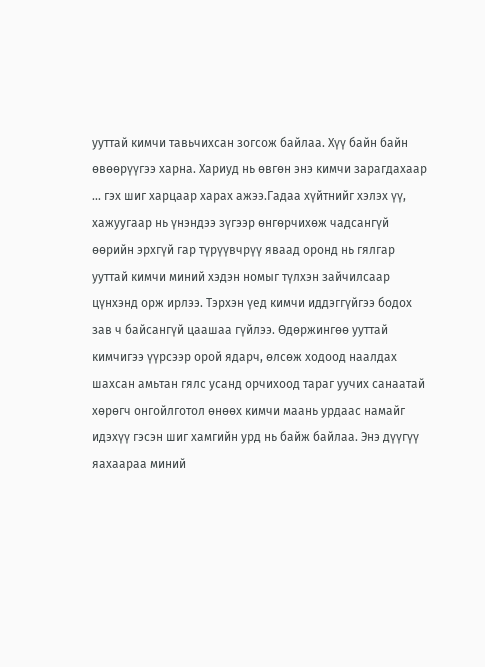ууттай кимчи тавьчихсан зогсож байлаа. Хүү байн байн өвөөрүүгээ харна. Хариуд нь өвгөн энэ кимчи зарагдахаар ... гэх шиг харцаар харах ажээ.Гадаа хүйтнийг хэлэх үү, хажуугаар нь үнэндээ зүгээр өнгөрчихөж чадсангүй өөрийн эрхгүй гар түрүүвчрүү яваад оронд нь гялгар ууттай кимчи миний хэдэн номыг түлхэн зайчилсаар цүнхэнд орж ирлээ. Тэрхэн үед кимчи иддэггүйгээ бодох зав ч байсангүй цаашаа гүйлээ. Өдөржингөө ууттай кимчигээ үүрсээр орой ядарч, өлсөж ходоод наалдах шахсан амьтан гялс усанд орчихоод тараг уучих санаатай хөрөгч онгойлготол өнөөх кимчи маань урдаас намайг идэхүү гэсэн шиг хамгийн урд нь байж байлаа. Энэ дүүгүү яахаараа миний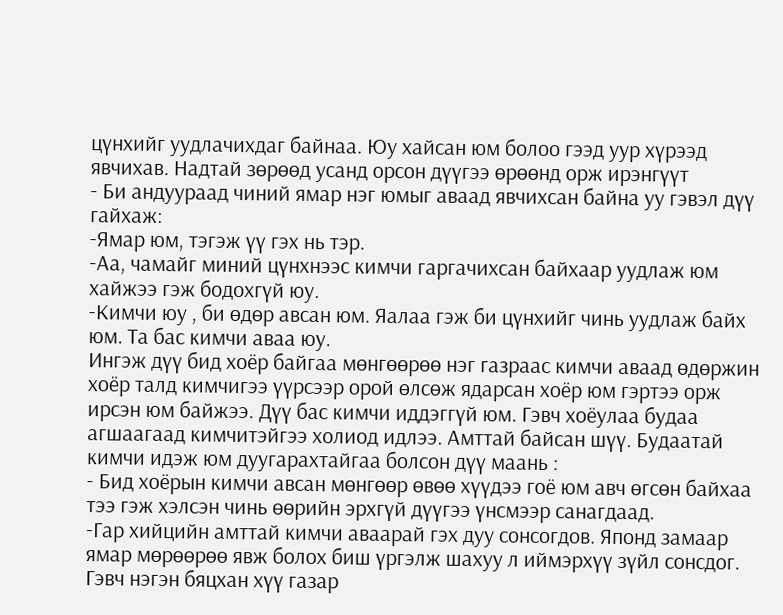цүнхийг уудлачихдаг байнаа. Юу хайсан юм болоо гээд уур хүрээд явчихав. Надтай зөрөөд усанд орсон дүүгээ өрөөнд орж ирэнгүүт
- Би андуураад чиний ямар нэг юмыг аваад явчихсан байна уу гэвэл дүү гайхаж:
-Ямар юм, тэгэж үү гэх нь тэр.
-Аа, чамайг миний цүнхнээс кимчи гаргачихсан байхаар уудлаж юм хайжээ гэж бодохгүй юу.
-Кимчи юу , би өдөр авсан юм. Яалаа гэж би цүнхийг чинь уудлаж байх юм. Та бас кимчи аваа юу.
Ингэж дүү бид хоёр байгаа мөнгөөрөө нэг газраас кимчи аваад өдөржин хоёр талд кимчигээ үүрсээр орой өлсөж ядарсан хоёр юм гэртээ орж ирсэн юм байжээ. Дүү бас кимчи иддэггүй юм. Гэвч хоёулаа будаа агшаагаад кимчитэйгээ холиод идлээ. Амттай байсан шүү. Будаатай кимчи идэж юм дуугарахтайгаа болсон дүү маань :
- Бид хоёрын кимчи авсан мөнгөөр өвөө хүүдээ гоё юм авч өгсөн байхаа тээ гэж хэлсэн чинь өөрийн эрхгүй дүүгээ үнсмээр санагдаад.
-Гар хийцийн амттай кимчи аваарай гэх дуу сонсогдов. Японд замаар ямар мөрөөрөө явж болох биш үргэлж шахуу л иймэрхүү зүйл сонсдог. Гэвч нэгэн бяцхан хүү газар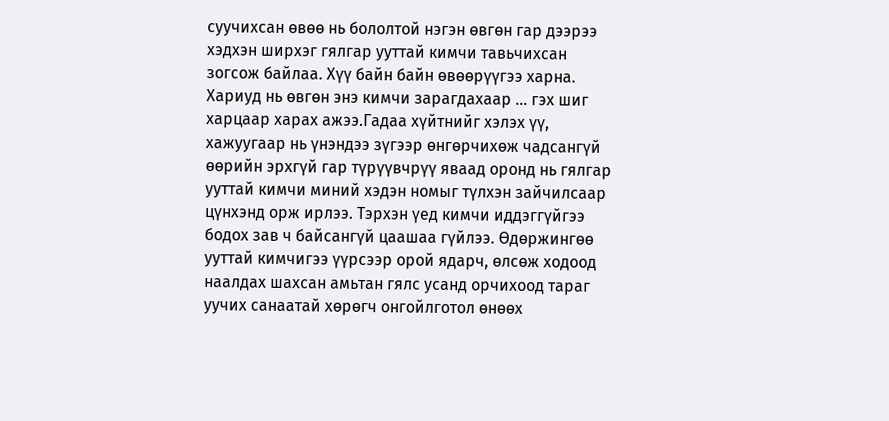суучихсан өвөө нь бололтой нэгэн өвгөн гар дээрээ хэдхэн ширхэг гялгар ууттай кимчи тавьчихсан зогсож байлаа. Хүү байн байн өвөөрүүгээ харна. Хариуд нь өвгөн энэ кимчи зарагдахаар ... гэх шиг харцаар харах ажээ.Гадаа хүйтнийг хэлэх үү, хажуугаар нь үнэндээ зүгээр өнгөрчихөж чадсангүй өөрийн эрхгүй гар түрүүвчрүү яваад оронд нь гялгар ууттай кимчи миний хэдэн номыг түлхэн зайчилсаар цүнхэнд орж ирлээ. Тэрхэн үед кимчи иддэггүйгээ бодох зав ч байсангүй цаашаа гүйлээ. Өдөржингөө ууттай кимчигээ үүрсээр орой ядарч, өлсөж ходоод наалдах шахсан амьтан гялс усанд орчихоод тараг уучих санаатай хөрөгч онгойлготол өнөөх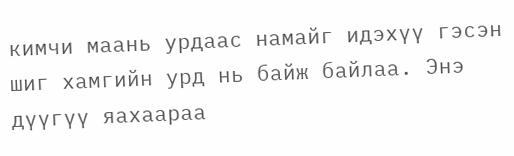кимчи маань урдаас намайг идэхүү гэсэн шиг хамгийн урд нь байж байлаа. Энэ дүүгүү яахаараа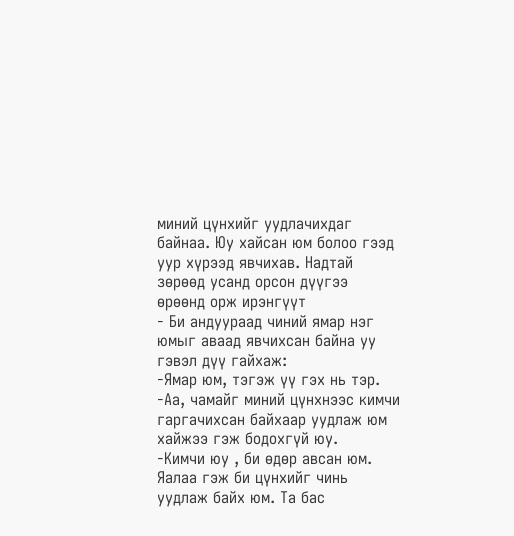миний цүнхийг уудлачихдаг байнаа. Юу хайсан юм болоо гээд уур хүрээд явчихав. Надтай зөрөөд усанд орсон дүүгээ өрөөнд орж ирэнгүүт
- Би андуураад чиний ямар нэг юмыг аваад явчихсан байна уу гэвэл дүү гайхаж:
-Ямар юм, тэгэж үү гэх нь тэр.
-Аа, чамайг миний цүнхнээс кимчи гаргачихсан байхаар уудлаж юм хайжээ гэж бодохгүй юу.
-Кимчи юу , би өдөр авсан юм. Яалаа гэж би цүнхийг чинь уудлаж байх юм. Та бас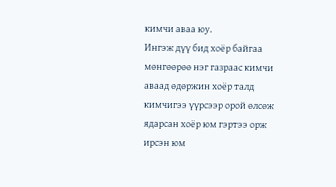кимчи аваа юу.
Ингэж дүү бид хоёр байгаа мөнгөөрөө нэг газраас кимчи аваад өдөржин хоёр талд кимчигээ үүрсээр орой өлсөж ядарсан хоёр юм гэртээ орж ирсэн юм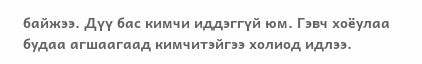байжээ. Дүү бас кимчи иддэггүй юм. Гэвч хоёулаа будаа агшаагаад кимчитэйгээ холиод идлээ.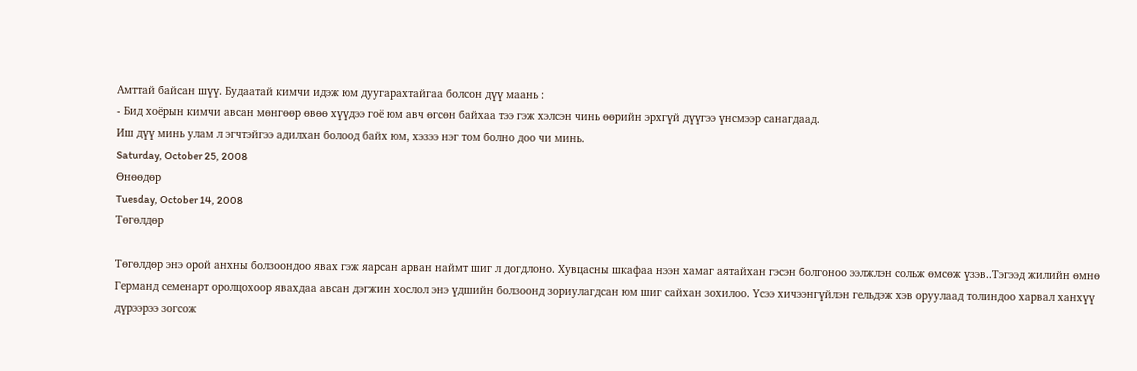Амттай байсан шүү. Будаатай кимчи идэж юм дуугарахтайгаа болсон дүү маань :
- Бид хоёрын кимчи авсан мөнгөөр өвөө хүүдээ гоё юм авч өгсөн байхаа тээ гэж хэлсэн чинь өөрийн эрхгүй дүүгээ үнсмээр санагдаад.
Иш дүү минь улам л эгчтэйгээ адилхан болоод байх юм, хэзээ нэг том болно доо чи минь.
Saturday, October 25, 2008
Өнөөдөр
Tuesday, October 14, 2008
Төгөлдөр

Төгөлдөр энэ орой анхны болзоондоо явах гэж яарсан арван наймт шиг л догдлоно. Хувцасны шкафаа нээн хамаг аятайхан гэсэн болгоноо ээлжлэн сольж өмсөж үзэв..Тэгээд жилийн өмнө Германд семенарт оролцохоор явахдаа авсан дэгжин хослол энэ үдшийн болзоонд зориулагдсан юм шиг сайхан зохилоо. Үсээ хичээнгүйлэн гельдэж хэв оруулаад толиндоо харвал ханхүү дүрээрээ зогсож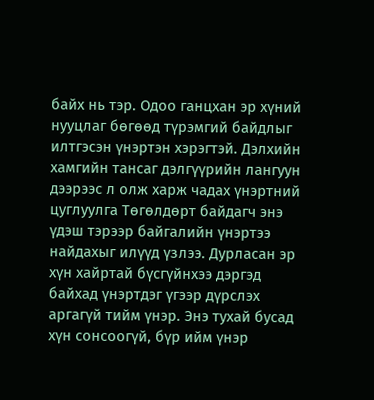байх нь тэр. Одоо ганцхан эр хүний нууцлаг бөгөөд түрэмгий байдлыг илтгэсэн үнэртэн хэрэгтэй. Дэлхийн хамгийн тансаг дэлгүүрийн лангуун дээрээс л олж харж чадах үнэртний цуглуулга Төгөлдөрт байдагч энэ үдэш тэрээр байгалийн үнэртээ найдахыг илүүд үзлээ. Дурласан эр хүн хайртай бүсгүйнхээ дэргэд байхад үнэртдэг үгээр дүрслэх аргагүй тийм үнэр. Энэ тухай бусад хүн сонсоогүй, бүр ийм үнэр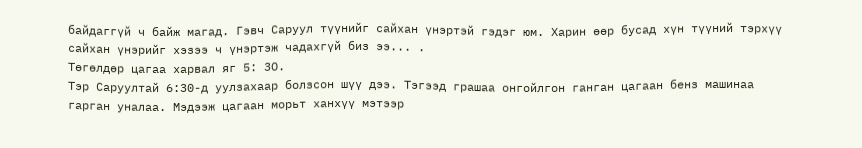байдаггүй ч байж магад. Гэвч Саруул түүнийг сайхан үнэртэй гэдэг юм. Харин өөр бусад хүн түүний тэрхүү сайхан үнэрийг хэзээ ч үнэртэж чадахгүй биз ээ... .
Төгөлдөр цагаа харвал яг 5: 3О.
Тэр Саруултай 6:30-д уулзахаар болзсон шүү дээ. Тэгээд грашаа онгойлгон ганган цагаан бенз машинаа гарган уналаа. Мэдээж цагаан морьт ханхүү мэтээр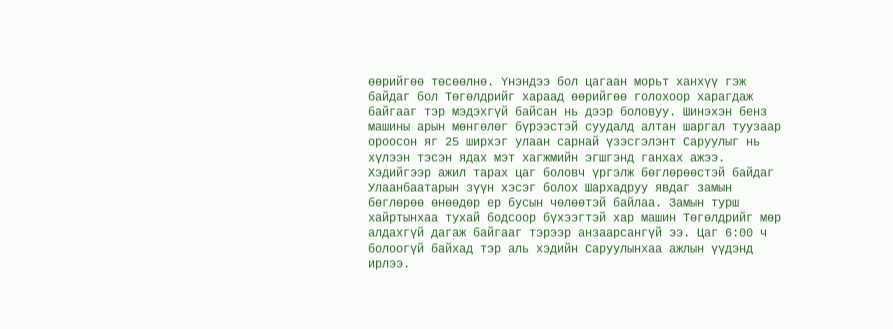өөрийгөө төсөөлнө. Үнэндээ бол цагаан морьт ханхүү гэж байдаг бол Төгөлдрийг хараад өөрийгөө голохоор харагдаж байгааг тэр мэдэхгүй байсан нь дээр боловуу. Шинэхэн бенз машины арын мөнгөлөг бүрээстэй суудалд алтан шаргал туузаар ороосон яг 25 ширхэг улаан сарнай үзэсгэлэнт Саруулыг нь хүлээн тэсэн ядах мэт хагжмийн эгшгэнд ганхах ажээ. Хэдийгээр ажил тарах цаг боловч үргэлж бөглөрөөстэй байдаг Улаанбаатарын зүүн хэсэг болох Шархадруу явдаг замын бөглөрөө өнөөдөр ер бусын чөлөөтэй байлаа. Замын турш хайртынхаа тухай бодсоор бүхээгтэй хар машин Төгөлдрийг мөр алдахгүй дагаж байгааг тэрээр анзаарсангүй ээ. Цаг 6:00 ч болоогүй байхад тэр аль хэдийн Саруулынхаа ажлын үүдэнд ирлээ.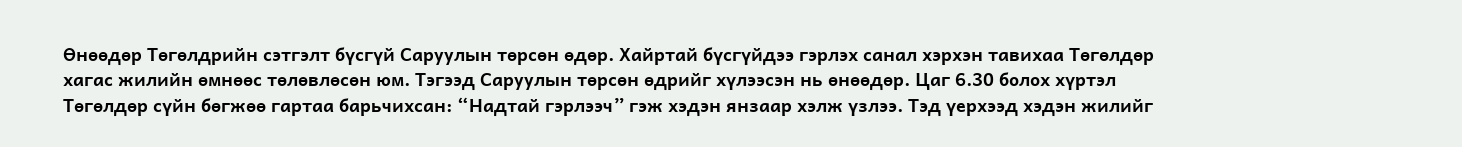Өнөөдөр Төгөлдрийн сэтгэлт бүсгүй Саруулын төрсөн өдөр. Хайртай бүсгүйдээ гэрлэх санал хэрхэн тавихаа Төгөлдөр хагас жилийн өмнөөс төлөвлөсөн юм. Тэгээд Саруулын төрсөн өдрийг хүлээсэн нь өнөөдөр. Цаг 6.30 болох хүртэл Төгөлдөр сүйн бөгжөө гартаа барьчихсан: “Надтай гэрлээч” гэж хэдэн янзаар хэлж үзлээ. Тэд үерхээд хэдэн жилийг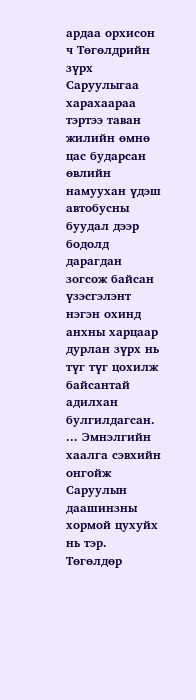ардаа орхисон ч Төгөлдрийн зүрх Саруулыгаа харахаараа тэртээ таван жилийн өмнө цас бударсан өвлийн намуухан үдэш автобусны буудал дээр бодолд дарагдан зогсож байсан үзэсгэлэнт нэгэн охинд анхны харцаар дурлан зүрх нь түг түг цохилж байсантай адилхан булгилдагсан.
... Эмнэлгийн хаалга сэвхийн онгойж Саруулын даашинзны хормой цухуйх нь тэр. Төгөлдөр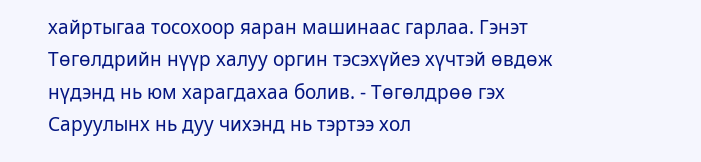хайртыгаа тосохоор яаран машинаас гарлаа. Гэнэт Төгөлдрийн нүүр халуу оргин тэсэхүйеэ хүчтэй өвдөж нүдэнд нь юм харагдахаа болив. - Төгөлдрөө гэх Саруулынх нь дуу чихэнд нь тэртээ хол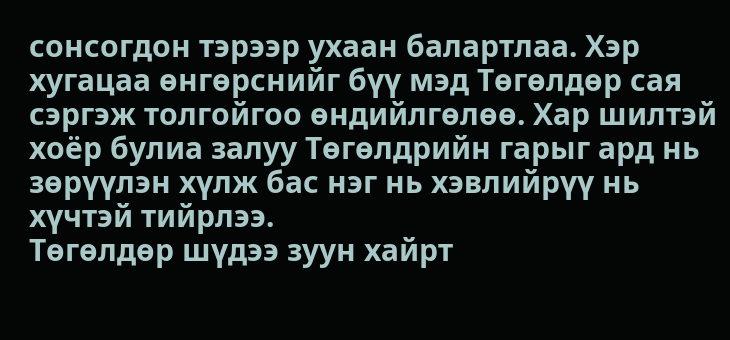сонсогдон тэрээр ухаан балартлаа. Хэр хугацаа өнгөрснийг бүү мэд Төгөлдөр сая сэргэж толгойгоо өндийлгөлөө. Хар шилтэй хоёр булиа залуу Төгөлдрийн гарыг ард нь зөрүүлэн хүлж бас нэг нь хэвлийрүү нь хүчтэй тийрлээ.
Төгөлдөр шүдээ зуун хайрт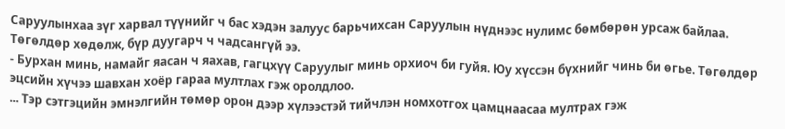Саруулынхаа зүг харвал түүнийг ч бас хэдэн залуус барьчихсан Саруулын нүднээс нулимс бөмбөрөн урсаж байлаа.
Төгөлдөр хөдөлж, бүр дуугарч ч чадсангүй ээ.
- Бурхан минь, намайг яасан ч яахав, гагцхүү Саруулыг минь орхиоч би гуйя. Юу хүссэн бүхнийг чинь би өгье. Төгөлдөр эцсийн хүчээ шавхан хоёр гараа мултлах гэж оролдлоо.
... Тэр сэтгэцийн эмнэлгийн төмөр орон дээр хүлээстэй тийчлэн номхотгох цамцнаасаа мултрах гэж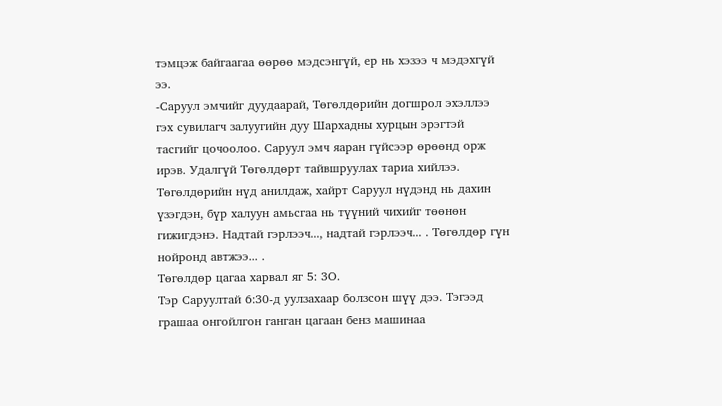тэмцэж байгаагаа өөрөө мэдсэнгүй, ер нь хэзээ ч мэдэхгүй ээ.
-Саруул эмчийг дуудаарай, Төгөлдөрийн догшрол эхэллээ гэх сувилагч залуугийн дуу Шархадны хурцын эрэгтэй тасгийг цочоолоо. Саруул эмч яаран гүйсээр өрөөнд орж ирэв. Удалгүй Төгөлдөрт тайвшруулах тариа хийлээ. Төгөлдөрийн нүд анилдаж, хайрт Саруул нүдэнд нь дахин үзэгдэн, бүр халуун амьсгаа нь түүний чихийг төөнөн гижигдэнэ. Надтай гэрлээч..., надтай гэрлээч... . Төгөлдөр гүн нойронд автжээ... .
Төгөлдөр цагаа харвал яг 5: 3О.
Тэр Саруултай 6:30-д уулзахаар болзсон шүү дээ. Тэгээд грашаа онгойлгон ганган цагаан бенз машинаа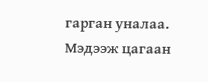гарган уналаа. Мэдээж цагаан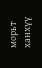морьт ханхүү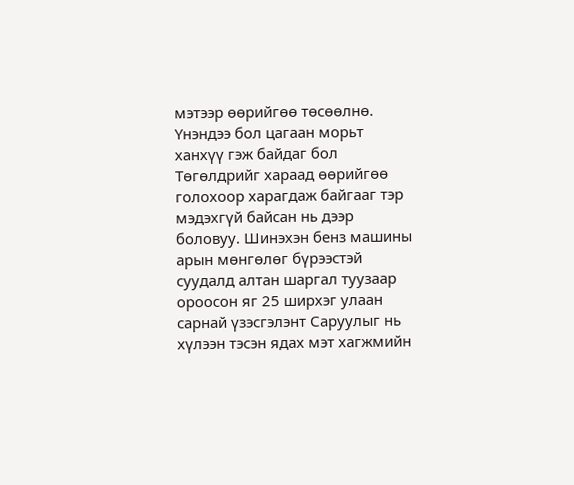мэтээр өөрийгөө төсөөлнө. Үнэндээ бол цагаан морьт ханхүү гэж байдаг бол Төгөлдрийг хараад өөрийгөө голохоор харагдаж байгааг тэр мэдэхгүй байсан нь дээр боловуу. Шинэхэн бенз машины арын мөнгөлөг бүрээстэй суудалд алтан шаргал туузаар ороосон яг 25 ширхэг улаан сарнай үзэсгэлэнт Саруулыг нь хүлээн тэсэн ядах мэт хагжмийн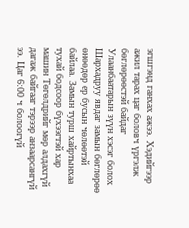эгшгэнд ганхах ажээ. Хэдийгээр ажил тарах цаг боловч үргэлж бөглөрөөстэй байдаг Улаанбаатарын зүүн хэсэг болох Шархадруу явдаг замын бөглөрөө өнөөдөр ер бусын чөлөөтэй байлаа. Замын турш хайртынхаа тухай бодсоор бүхээгтэй хар машин Төгөлдрийг мөр алдахгүй дагаж байгааг тэрээр анзаарсангүй ээ. Цаг 6:00 ч болоогүй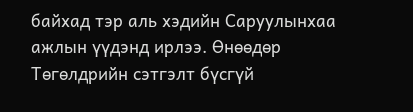байхад тэр аль хэдийн Саруулынхаа ажлын үүдэнд ирлээ. Өнөөдөр Төгөлдрийн сэтгэлт бүсгүй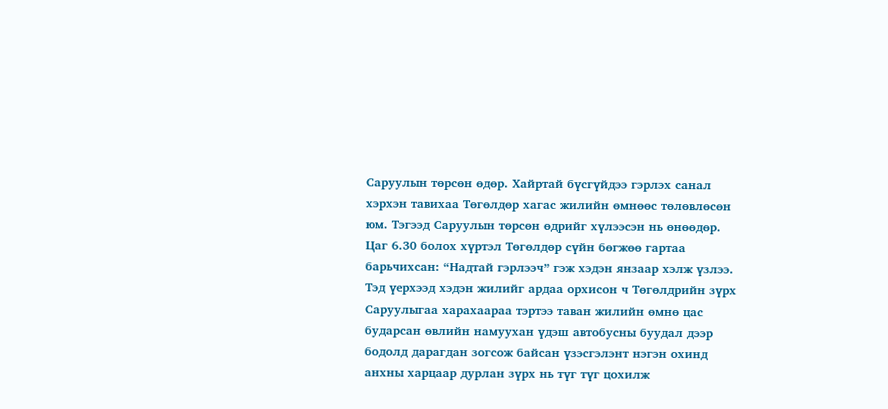Саруулын төрсөн өдөр. Хайртай бүсгүйдээ гэрлэх санал хэрхэн тавихаа Төгөлдөр хагас жилийн өмнөөс төлөвлөсөн юм. Тэгээд Саруулын төрсөн өдрийг хүлээсэн нь өнөөдөр. Цаг 6.30 болох хүртэл Төгөлдөр сүйн бөгжөө гартаа барьчихсан: “Надтай гэрлээч” гэж хэдэн янзаар хэлж үзлээ. Тэд үерхээд хэдэн жилийг ардаа орхисон ч Төгөлдрийн зүрх Саруулыгаа харахаараа тэртээ таван жилийн өмнө цас бударсан өвлийн намуухан үдэш автобусны буудал дээр бодолд дарагдан зогсож байсан үзэсгэлэнт нэгэн охинд анхны харцаар дурлан зүрх нь түг түг цохилж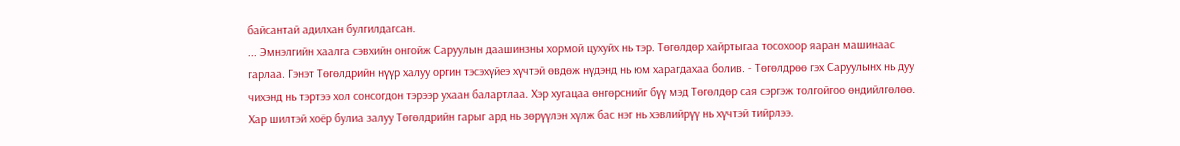байсантай адилхан булгилдагсан.
... Эмнэлгийн хаалга сэвхийн онгойж Саруулын даашинзны хормой цухуйх нь тэр. Төгөлдөр хайртыгаа тосохоор яаран машинаас гарлаа. Гэнэт Төгөлдрийн нүүр халуу оргин тэсэхүйеэ хүчтэй өвдөж нүдэнд нь юм харагдахаа болив. - Төгөлдрөө гэх Саруулынх нь дуу чихэнд нь тэртээ хол сонсогдон тэрээр ухаан балартлаа. Хэр хугацаа өнгөрснийг бүү мэд Төгөлдөр сая сэргэж толгойгоо өндийлгөлөө. Хар шилтэй хоёр булиа залуу Төгөлдрийн гарыг ард нь зөрүүлэн хүлж бас нэг нь хэвлийрүү нь хүчтэй тийрлээ.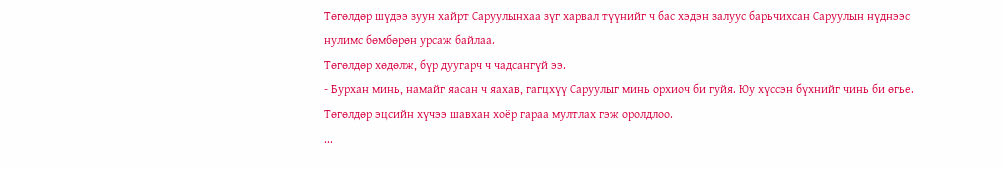Төгөлдөр шүдээ зуун хайрт Саруулынхаа зүг харвал түүнийг ч бас хэдэн залуус барьчихсан Саруулын нүднээс нулимс бөмбөрөн урсаж байлаа.
Төгөлдөр хөдөлж, бүр дуугарч ч чадсангүй ээ.
- Бурхан минь, намайг яасан ч яахав, гагцхүү Саруулыг минь орхиоч би гуйя. Юу хүссэн бүхнийг чинь би өгье. Төгөлдөр эцсийн хүчээ шавхан хоёр гараа мултлах гэж оролдлоо.
...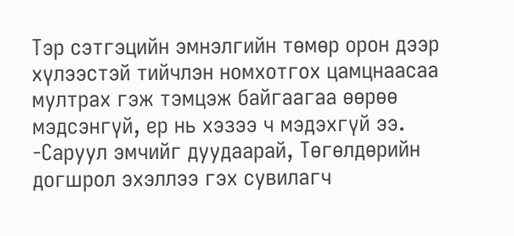Тэр сэтгэцийн эмнэлгийн төмөр орон дээр хүлээстэй тийчлэн номхотгох цамцнаасаа мултрах гэж тэмцэж байгаагаа өөрөө мэдсэнгүй, ер нь хэзээ ч мэдэхгүй ээ.
-Саруул эмчийг дуудаарай, Төгөлдөрийн догшрол эхэллээ гэх сувилагч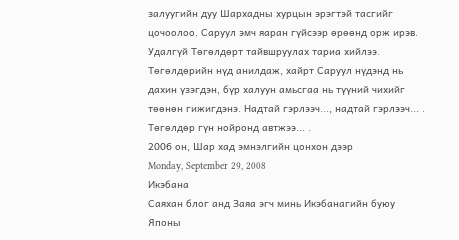залуугийн дуу Шархадны хурцын эрэгтэй тасгийг цочоолоо. Саруул эмч яаран гүйсээр өрөөнд орж ирэв. Удалгүй Төгөлдөрт тайвшруулах тариа хийлээ. Төгөлдөрийн нүд анилдаж, хайрт Саруул нүдэнд нь дахин үзэгдэн, бүр халуун амьсгаа нь түүний чихийг төөнөн гижигдэнэ. Надтай гэрлээч..., надтай гэрлээч... . Төгөлдөр гүн нойронд автжээ... .
2006 он, Шар хад эмнэлгийн цонхон дээр
Monday, September 29, 2008
Икэбана
Саяхан блог анд Заяа эгч минь Икэбанагийн буюу Японы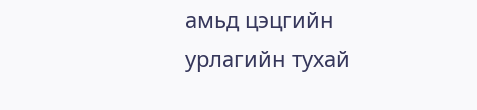амьд цэцгийн урлагийн тухай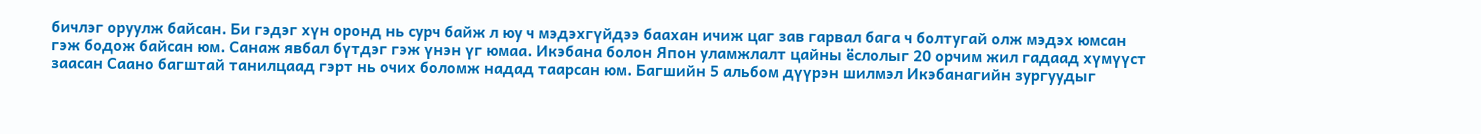бичлэг оруулж байсан. Би гэдэг хүн оронд нь сурч байж л юу ч мэдэхгүйдээ баахан ичиж цаг зав гарвал бага ч болтугай олж мэдэх юмсан гэж бодож байсан юм. Санаж явбал бүтдэг гэж үнэн үг юмаа. Икэбана болон Япон уламжлалт цайны ёслолыг 20 орчим жил гадаад хүмүүст заасан Саано багштай танилцаад гэрт нь очих боломж надад таарсан юм. Багшийн 5 альбом дүүрэн шилмэл Икэбанагийн зургуудыг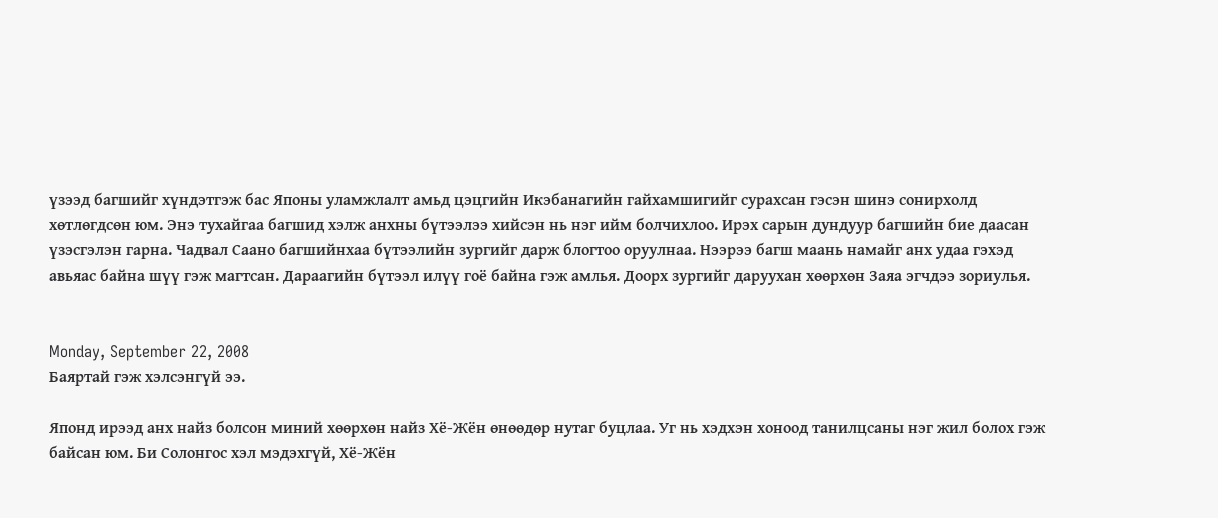үзээд багшийг хүндэтгэж бас Японы уламжлалт амьд цэцгийн Икэбанагийн гайхамшигийг сурахсан гэсэн шинэ сонирхолд хөтлөгдсөн юм. Энэ тухайгаа багшид хэлж анхны бүтээлээ хийсэн нь нэг ийм болчихлоо. Ирэх сарын дундуур багшийн бие даасан үзэсгэлэн гарна. Чадвал Саано багшийнхаа бүтээлийн зургийг дарж блогтоо оруулнаа. Нээрээ багш маань намайг анх удаа гэхэд авьяас байна шүү гэж магтсан. Дараагийн бүтээл илүү гоё байна гэж амлья. Доорх зургийг даруухан хөөрхөн Заяа эгчдээ зориулья.


Monday, September 22, 2008
Баяртай гэж хэлсэнгүй ээ.

Японд ирээд анх найз болсон миний хөөрхөн найз Хё-Жён өнөөдөр нутаг буцлаа. Уг нь хэдхэн хоноод танилцсаны нэг жил болох гэж байсан юм. Би Солонгос хэл мэдэхгүй, Хё-Жён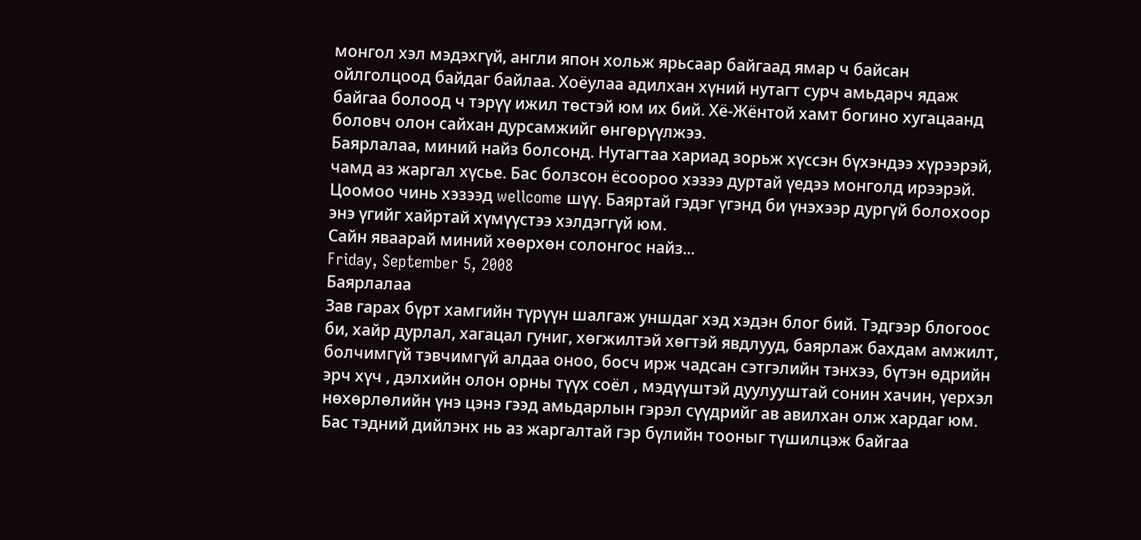монгол хэл мэдэхгүй, англи япон хольж ярьсаар байгаад ямар ч байсан ойлголцоод байдаг байлаа. Хоёулаа адилхан хүний нутагт сурч амьдарч ядаж байгаа болоод ч тэрүү ижил төстэй юм их бий. Хё-Жёнтой хамт богино хугацаанд боловч олон сайхан дурсамжийг өнгөрүүлжээ.
Баярлалаа, миний найз болсонд. Нутагтаа хариад зорьж хүссэн бүхэндээ хүрээрэй, чамд аз жаргал хүсье. Бас болзсон ёсоороо хэзээ дуртай үедээ монголд ирээрэй. Цоомоо чинь хэзээд wellcome шүү. Баяртай гэдэг үгэнд би үнэхээр дургүй болохоор энэ үгийг хайртай хүмүүстээ хэлдэггүй юм.
Сайн яваарай миний хөөрхөн солонгос найз...
Friday, September 5, 2008
Баярлалаа
Зав гарах бүрт хамгийн түрүүн шалгаж уншдаг хэд хэдэн блог бий. Тэдгээр блогоос би, хайр дурлал, хагацал гуниг, хөгжилтэй хөгтэй явдлууд, баярлаж бахдам амжилт, болчимгүй тэвчимгүй алдаа оноо, босч ирж чадсан сэтгэлийн тэнхээ, бүтэн өдрийн эрч хүч , дэлхийн олон орны түүх соёл , мэдүүштэй дуулууштай сонин хачин, үерхэл нөхөрлөлийн үнэ цэнэ гээд амьдарлын гэрэл сүүдрийг ав авилхан олж хардаг юм. Бас тэдний дийлэнх нь аз жаргалтай гэр бүлийн тооныг түшилцэж байгаа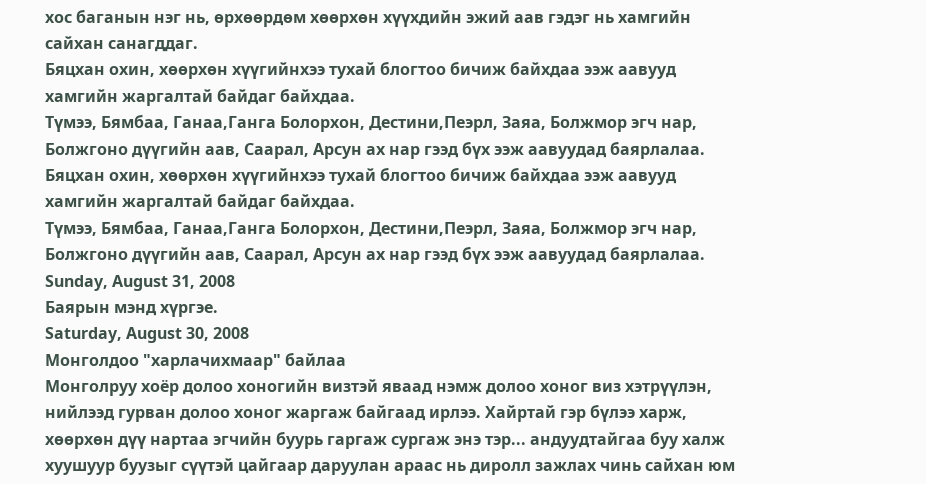хос баганын нэг нь, өрхөөрдөм хөөрхөн хүүхдийн эжий аав гэдэг нь хамгийн сайхан санагддаг.
Бяцхан охин, хөөрхөн хүүгийнхээ тухай блогтоо бичиж байхдаа ээж аавууд хамгийн жаргалтай байдаг байхдаа.
Түмээ, Бямбаа, Ганаа,Ганга Болорхон, Дестини,Пеэрл, Заяа, Болжмор эгч нар, Болжгоно дүүгийн аав, Саарал, Арсун ах нар гээд бүх ээж аавуудад баярлалаа.
Бяцхан охин, хөөрхөн хүүгийнхээ тухай блогтоо бичиж байхдаа ээж аавууд хамгийн жаргалтай байдаг байхдаа.
Түмээ, Бямбаа, Ганаа,Ганга Болорхон, Дестини,Пеэрл, Заяа, Болжмор эгч нар, Болжгоно дүүгийн аав, Саарал, Арсун ах нар гээд бүх ээж аавуудад баярлалаа.
Sunday, August 31, 2008
Баярын мэнд хүргэе.
Saturday, August 30, 2008
Монголдоо "харлачихмаар" байлаа
Монголруу хоёр долоо хоногийн визтэй яваад нэмж долоо хоног виз хэтрүүлэн, нийлээд гурван долоо хоног жаргаж байгаад ирлээ. Хайртай гэр бүлээ харж, хөөрхөн дүү нартаа эгчийн буурь гаргаж сургаж энэ тэр... андуудтайгаа буу халж хуушуур буузыг сүүтэй цайгаар даруулан араас нь диролл зажлах чинь сайхан юм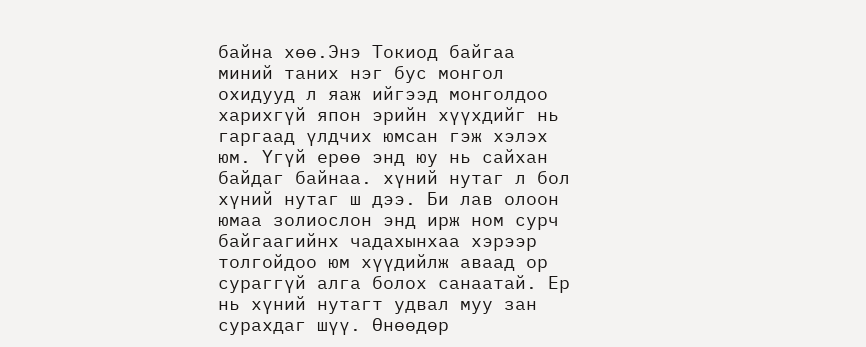байна хөө.Энэ Токиод байгаа миний таних нэг бус монгол охидууд л яаж ийгээд монголдоо харихгүй япон эрийн хүүхдийг нь гаргаад үлдчих юмсан гэж хэлэх юм. Үгүй ерөө энд юу нь сайхан байдаг байнаа. хүний нутаг л бол хүний нутаг ш дээ. Би лав олоон юмаа золиослон энд ирж ном сурч байгаагийнх чадахынхаа хэрээр толгойдоо юм хүүдийлж аваад ор сураггүй алга болох санаатай. Ер нь хүний нутагт удвал муу зан сурахдаг шүү. Өнөөдөр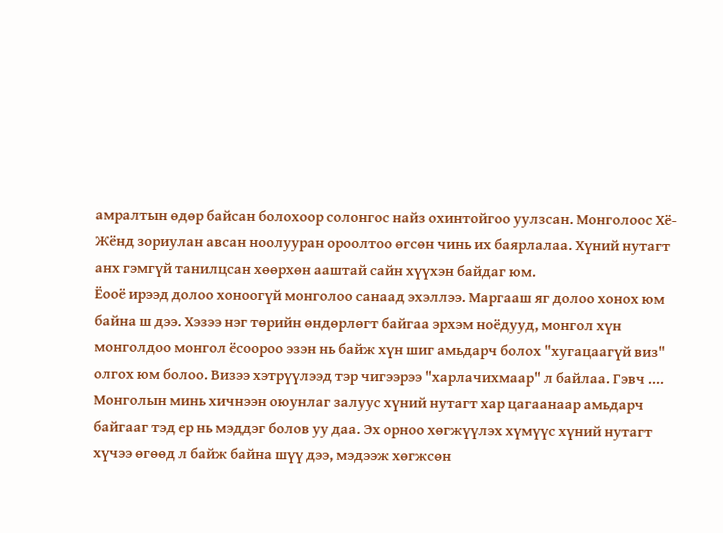амралтын өдөр байсан болохоор солонгос найз охинтойгоо уулзсан. Монголоос Хё-Жёнд зориулан авсан ноолууран ороолтоо өгсөн чинь их баярлалаа. Хүний нутагт анх гэмгүй танилцсан хөөрхөн ааштай сайн хүүхэн байдаг юм.
Ёооё ирээд долоо хоноогүй монголоо санаад эхэллээ. Маргааш яг долоо хонох юм байна ш дээ. Хэзээ нэг төрийн өндөрлөгт байгаа эрхэм ноёдууд, монгол хүн монголдоо монгол ёсоороо эзэн нь байж хүн шиг амьдарч болох "хугацаагүй виз" олгох юм болоо. Визээ хэтрүүлээд тэр чигээрээ "харлачихмаар" л байлаа. Гэвч ....
Монголын минь хичнээн оюунлаг залуус хүний нутагт хар цагаанаар амьдарч байгааг тэд ер нь мэддэг болов уу даа. Эх орноо хөгжүүлэх хүмүүс хүний нутагт хүчээ өгөөд л байж байна шүү дээ, мэдээж хөгжсөн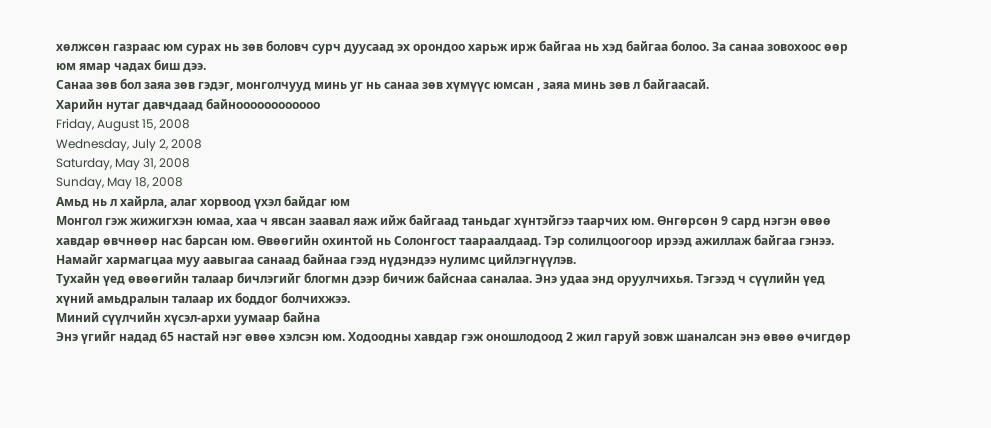хөлжсөн газраас юм сурах нь зөв боловч сурч дуусаад эх орондоо харьж ирж байгаа нь хэд байгаа болоо. За санаа зовохоос өөр юм ямар чадах биш дээ.
Санаа зөв бол заяа зөв гэдэг, монголчууд минь уг нь санаа зөв хүмүүс юмсан , заяа минь зөв л байгаасай.
Харийн нутаг давчдаад байноооооооооооо
Friday, August 15, 2008
Wednesday, July 2, 2008
Saturday, May 31, 2008
Sunday, May 18, 2008
Амьд нь л хайрла, алаг хорвоод үхэл байдаг юм
Монгол гэж жижигхэн юмаа, хаа ч явсан заавал яаж ийж байгаад таньдаг хүнтэйгээ таарчих юм. Өнгөрсөн 9 сард нэгэн өвөө хавдар өвчнөөр нас барсан юм. Өвөөгийн охинтой нь Солонгост таараалдаад. Тэр солилцоогоор ирээд ажиллаж байгаа гэнээ. Намайг хармагцаа муу аавыгаа санаад байнаа гээд нүдэндээ нулимс цийлэгнүүлэв.
Тухайн үед өвөөгийн талаар бичлэгийг блогмн дээр бичиж байснаа саналаа. Энэ удаа энд оруулчихья. Тэгээд ч сүүлийн үед хүний амьдралын талаар их боддог болчихжээ.
Миний сүүлчийн хүсэл-архи уумаар байна
Энэ үгийг надад 65 настай нэг өвөө хэлсэн юм. Ходоодны хавдар гэж оношлодоод 2 жил гаруй зовж шаналсан энэ өвөө өчигдөр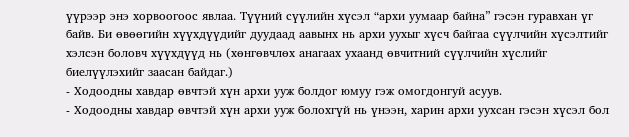үүрээр энэ хорвоогоос явлаа. Түүний сүүлийн хүсэл “архи уумаар байна” гэсэн гуравхан үг байв. Би өвөөгийн хүүхдүүдийг дуудаад аавынх нь архи уухыг хүсч байгаа сүүлчийн хүсэлтийг хэлсэн боловч хүүхдүүд нь (хөнгөвчлөх анагаах ухаанд өвчитний сүүлчийн хүслийг биелүүлэхийг заасан байдаг.)
- Ходоодны хавдар өвчтэй хүн архи ууж болдог юмуу гэж омогдонгуй асуув.
- Ходоодны хавдар өвчтэй хүн архи ууж болохгүй нь үнээн, харин архи уухсан гэсэн хүсэл бол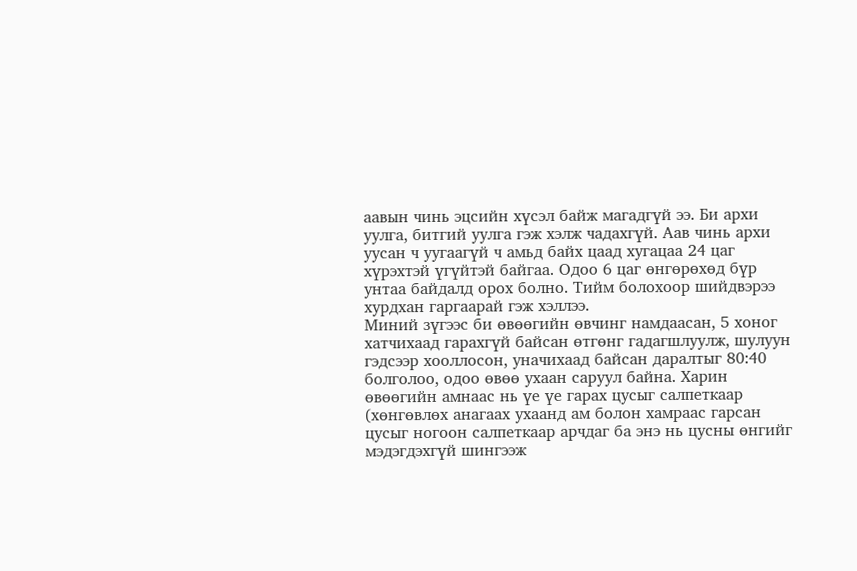аавын чинь эцсийн хүсэл байж магадгүй ээ. Би архи уулга, битгий уулга гэж хэлж чадахгүй. Аав чинь архи уусан ч уугаагүй ч амьд байх цаад хугацаа 24 цаг хүрэхтэй үгүйтэй байгаа. Одоо 6 цаг өнгөрөхөд бүр унтаа байдалд орох болно. Тийм болохоор шийдвэрээ хурдхан гаргаарай гэж хэллээ.
Миний зүгээс би өвөөгийн өвчинг намдаасан, 5 хоног хатчихаад гарахгүй байсан өтгөнг гадагшлуулж, шулуун гэдсээр хооллосон, уначихаад байсан даралтыг 80:40 болголоо, одоо өвөө ухаан саруул байна. Харин өвөөгийн амнаас нь үе үе гарах цусыг салпеткаар (хөнгөвлөх анагаах ухаанд ам болон хамраас гарсан цусыг ногоон салпеткаар арчдаг ба энэ нь цусны өнгийг мэдэгдэхгүй шингээж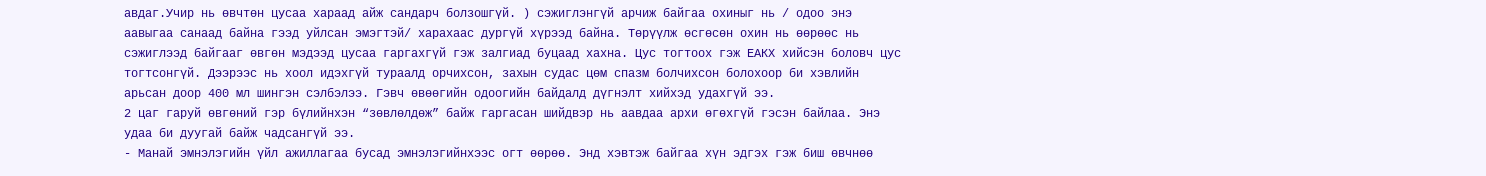авдаг.Учир нь өвчтөн цусаа хараад айж сандарч болзошгүй. ) сэжиглэнгүй арчиж байгаа охиныг нь / одоо энэ аавыгаа санаад байна гээд уйлсан эмэгтэй/ харахаас дургүй хүрээд байна. Төрүүлж өсгөсөн охин нь өөрөөс нь сэжиглээд байгааг өвгөн мэдээд цусаа гаргахгүй гэж залгиад буцаад хахна. Цус тогтоох гэж ЕАКХ хийсэн боловч цус тогтсонгүй. Дээрээс нь хоол идэхгүй тураалд орчихсон, захын судас цөм спазм болчихсон болохоор би хэвлийн арьсан доор 400 мл шингэн сэлбэлээ. Гэвч өвөөгийн одоогийн байдалд дүгнэлт хийхэд удахгүй ээ.
2 цаг гаруй өвгөний гэр бүлийнхэн “зөвлөлдөж” байж гаргасан шийдвэр нь аавдаа архи өгөхгүй гэсэн байлаа. Энэ удаа би дуугай байж чадсангүй ээ.
- Манай эмнэлэгийн үйл ажиллагаа бусад эмнэлэгийнхээс огт өөрөө. Энд хэвтэж байгаа хүн эдгэх гэж биш өвчнөө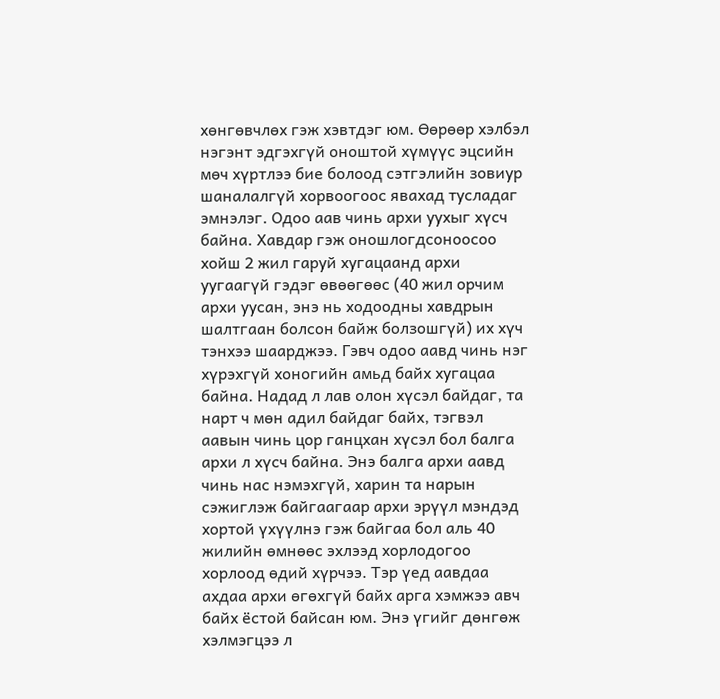хөнгөвчлөх гэж хэвтдэг юм. Өөрөөр хэлбэл нэгэнт эдгэхгүй оноштой хүмүүс эцсийн мөч хүртлээ бие болоод сэтгэлийн зовиур шаналалгүй хорвоогоос явахад тусладаг эмнэлэг. Одоо аав чинь архи уухыг хүсч байна. Хавдар гэж оношлогдсоноосоо хойш 2 жил гаруй хугацаанд архи уугаагүй гэдэг өвөөгөөс (40 жил орчим архи уусан, энэ нь ходоодны хавдрын шалтгаан болсон байж болзошгүй) их хүч тэнхээ шаарджээ. Гэвч одоо аавд чинь нэг хүрэхгүй хоногийн амьд байх хугацаа байна. Надад л лав олон хүсэл байдаг, та нарт ч мөн адил байдаг байх, тэгвэл аавын чинь цор ганцхан хүсэл бол балга архи л хүсч байна. Энэ балга архи аавд чинь нас нэмэхгүй, харин та нарын сэжиглэж байгаагаар архи эрүүл мэндэд хортой үхүүлнэ гэж байгаа бол аль 40 жилийн өмнөөс эхлээд хорлодогоо хорлоод өдий хүрчээ. Тэр үед аавдаа ахдаа архи өгөхгүй байх арга хэмжээ авч байх ёстой байсан юм. Энэ үгийг дөнгөж хэлмэгцээ л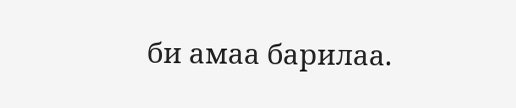би амаа барилаа.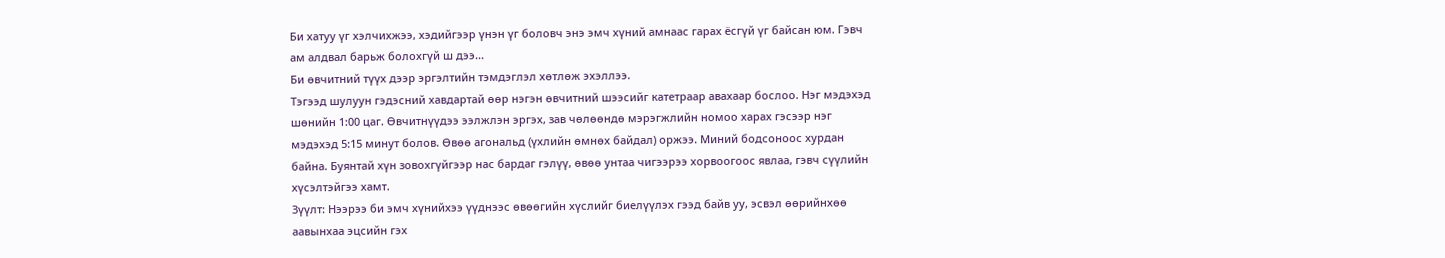Би хатуу үг хэлчихжээ, хэдийгээр үнэн үг боловч энэ эмч хүний амнаас гарах ёсгүй үг байсан юм. Гэвч ам алдвал барьж болохгүй ш дээ...
Би өвчитний түүх дээр эргэлтийн тэмдэглэл хөтлөж эхэллээ.
Тэгээд шулуун гэдэсний хавдартай өөр нэгэн өвчитний шээсийг катетраар авахаар бослоо. Нэг мэдэхэд шөнийн 1:00 цаг. Өвчитнүүдээ ээлжлэн эргэх, зав чөлөөндө мэрэгжлийн номоо харах гэсээр нэг мэдэхэд 5:15 минут болов. Өвөө агональд (үхлийн өмнөх байдал) оржээ. Миний бодсоноос хурдан байна. Буянтай хүн зовохгүйгээр нас бардаг гэлүү, өвөө унтаа чигээрээ хорвоогоос явлаа, гэвч сүүлийн хүсэлтэйгээ хамт.
Зүүлт: Нээрээ би эмч хүнийхээ үүднээс өвөөгийн хүслийг биелүүлэх гээд байв уу, эсвэл өөрийнхөө аавынхаа эцсийн гэх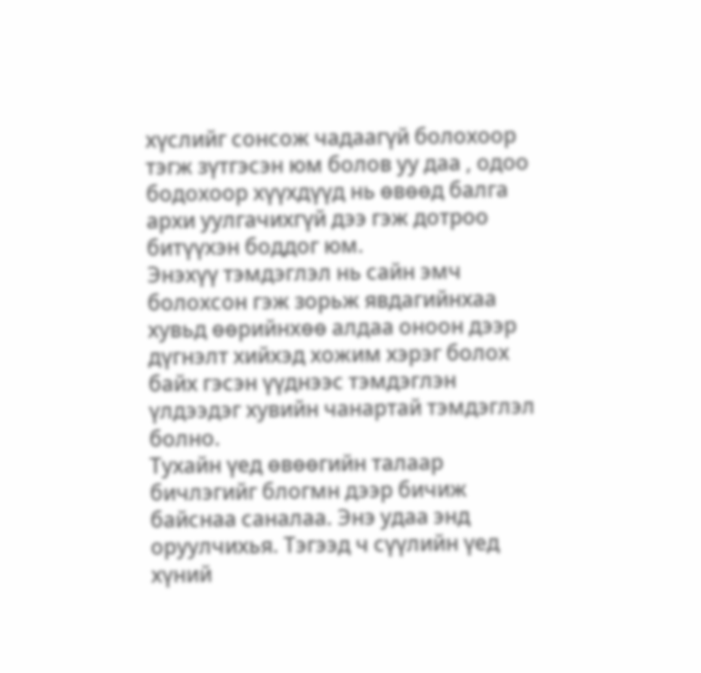хүслийг сонсож чадаагүй болохоор тэгж зүтгэсэн юм болов уу даа , одоо бодохоор хүүхдүүд нь өвөөд балга архи уулгачихгүй дээ гэж дотроо битүүхэн боддог юм.
Энэхүү тэмдэглэл нь сайн эмч болохсон гэж зорьж явдагийнхаа хувьд өөрийнхөө алдаа оноон дээр дүгнэлт хийхэд хожим хэрэг болох байх гэсэн үүднээс тэмдэглэн үлдээдэг хувийн чанартай тэмдэглэл болно.
Тухайн үед өвөөгийн талаар бичлэгийг блогмн дээр бичиж байснаа саналаа. Энэ удаа энд оруулчихья. Тэгээд ч сүүлийн үед хүний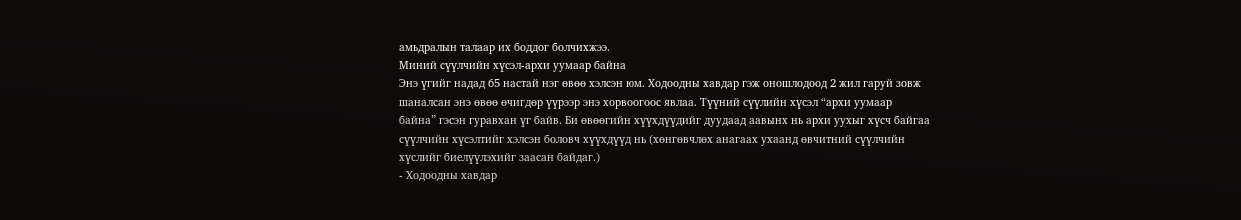амьдралын талаар их боддог болчихжээ.
Миний сүүлчийн хүсэл-архи уумаар байна
Энэ үгийг надад 65 настай нэг өвөө хэлсэн юм. Ходоодны хавдар гэж оношлодоод 2 жил гаруй зовж шаналсан энэ өвөө өчигдөр үүрээр энэ хорвоогоос явлаа. Түүний сүүлийн хүсэл “архи уумаар байна” гэсэн гуравхан үг байв. Би өвөөгийн хүүхдүүдийг дуудаад аавынх нь архи уухыг хүсч байгаа сүүлчийн хүсэлтийг хэлсэн боловч хүүхдүүд нь (хөнгөвчлөх анагаах ухаанд өвчитний сүүлчийн хүслийг биелүүлэхийг заасан байдаг.)
- Ходоодны хавдар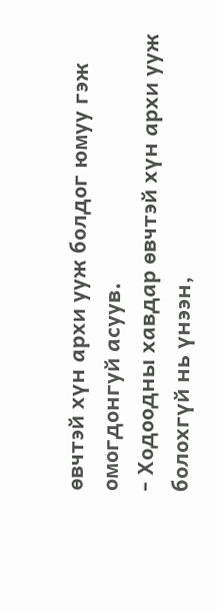өвчтэй хүн архи ууж болдог юмуу гэж омогдонгуй асуув.
- Ходоодны хавдар өвчтэй хүн архи ууж болохгүй нь үнээн,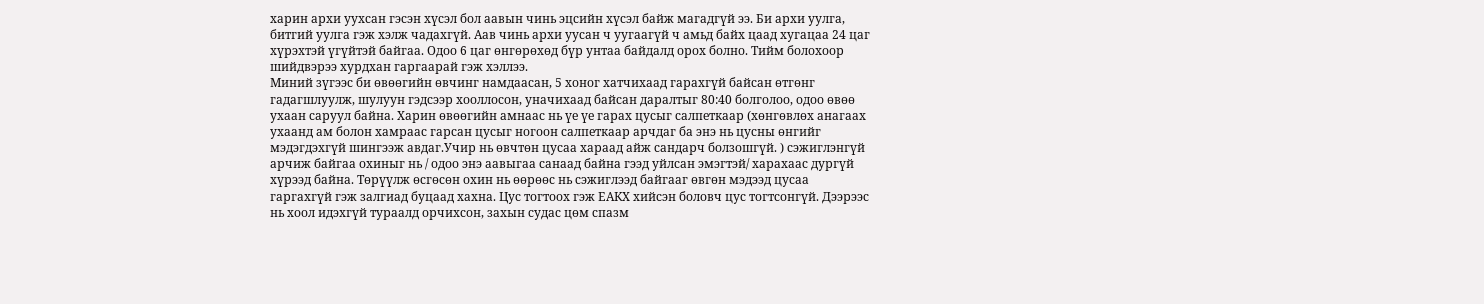харин архи уухсан гэсэн хүсэл бол аавын чинь эцсийн хүсэл байж магадгүй ээ. Би архи уулга, битгий уулга гэж хэлж чадахгүй. Аав чинь архи уусан ч уугаагүй ч амьд байх цаад хугацаа 24 цаг хүрэхтэй үгүйтэй байгаа. Одоо 6 цаг өнгөрөхөд бүр унтаа байдалд орох болно. Тийм болохоор шийдвэрээ хурдхан гаргаарай гэж хэллээ.
Миний зүгээс би өвөөгийн өвчинг намдаасан, 5 хоног хатчихаад гарахгүй байсан өтгөнг гадагшлуулж, шулуун гэдсээр хооллосон, уначихаад байсан даралтыг 80:40 болголоо, одоо өвөө ухаан саруул байна. Харин өвөөгийн амнаас нь үе үе гарах цусыг салпеткаар (хөнгөвлөх анагаах ухаанд ам болон хамраас гарсан цусыг ногоон салпеткаар арчдаг ба энэ нь цусны өнгийг мэдэгдэхгүй шингээж авдаг.Учир нь өвчтөн цусаа хараад айж сандарч болзошгүй. ) сэжиглэнгүй арчиж байгаа охиныг нь / одоо энэ аавыгаа санаад байна гээд уйлсан эмэгтэй/ харахаас дургүй хүрээд байна. Төрүүлж өсгөсөн охин нь өөрөөс нь сэжиглээд байгааг өвгөн мэдээд цусаа гаргахгүй гэж залгиад буцаад хахна. Цус тогтоох гэж ЕАКХ хийсэн боловч цус тогтсонгүй. Дээрээс нь хоол идэхгүй тураалд орчихсон, захын судас цөм спазм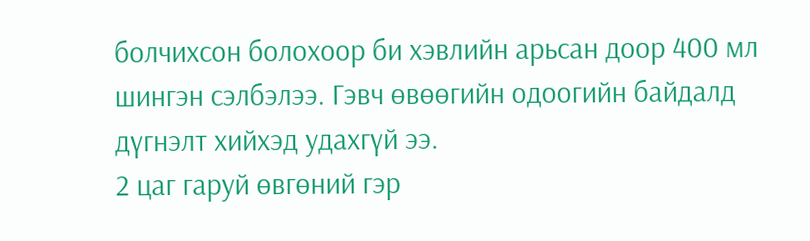болчихсон болохоор би хэвлийн арьсан доор 400 мл шингэн сэлбэлээ. Гэвч өвөөгийн одоогийн байдалд дүгнэлт хийхэд удахгүй ээ.
2 цаг гаруй өвгөний гэр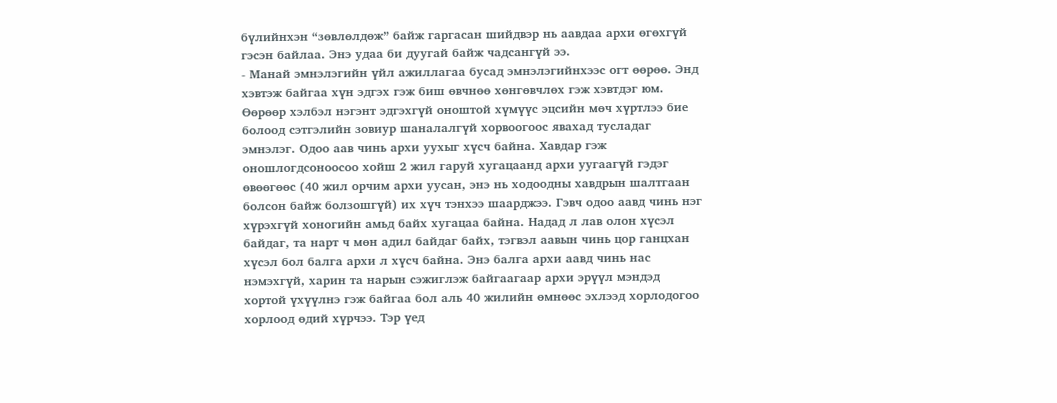бүлийнхэн “зөвлөлдөж” байж гаргасан шийдвэр нь аавдаа архи өгөхгүй гэсэн байлаа. Энэ удаа би дуугай байж чадсангүй ээ.
- Манай эмнэлэгийн үйл ажиллагаа бусад эмнэлэгийнхээс огт өөрөө. Энд хэвтэж байгаа хүн эдгэх гэж биш өвчнөө хөнгөвчлөх гэж хэвтдэг юм. Өөрөөр хэлбэл нэгэнт эдгэхгүй оноштой хүмүүс эцсийн мөч хүртлээ бие болоод сэтгэлийн зовиур шаналалгүй хорвоогоос явахад тусладаг эмнэлэг. Одоо аав чинь архи уухыг хүсч байна. Хавдар гэж оношлогдсоноосоо хойш 2 жил гаруй хугацаанд архи уугаагүй гэдэг өвөөгөөс (40 жил орчим архи уусан, энэ нь ходоодны хавдрын шалтгаан болсон байж болзошгүй) их хүч тэнхээ шаарджээ. Гэвч одоо аавд чинь нэг хүрэхгүй хоногийн амьд байх хугацаа байна. Надад л лав олон хүсэл байдаг, та нарт ч мөн адил байдаг байх, тэгвэл аавын чинь цор ганцхан хүсэл бол балга архи л хүсч байна. Энэ балга архи аавд чинь нас нэмэхгүй, харин та нарын сэжиглэж байгаагаар архи эрүүл мэндэд хортой үхүүлнэ гэж байгаа бол аль 40 жилийн өмнөөс эхлээд хорлодогоо хорлоод өдий хүрчээ. Тэр үед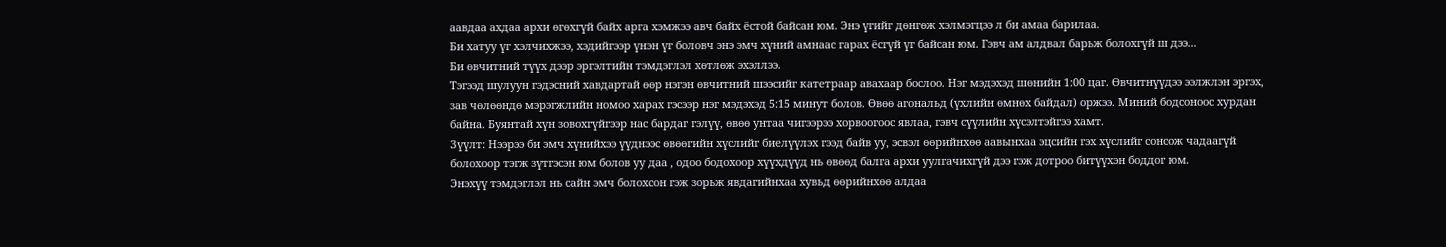аавдаа ахдаа архи өгөхгүй байх арга хэмжээ авч байх ёстой байсан юм. Энэ үгийг дөнгөж хэлмэгцээ л би амаа барилаа.
Би хатуу үг хэлчихжээ, хэдийгээр үнэн үг боловч энэ эмч хүний амнаас гарах ёсгүй үг байсан юм. Гэвч ам алдвал барьж болохгүй ш дээ...
Би өвчитний түүх дээр эргэлтийн тэмдэглэл хөтлөж эхэллээ.
Тэгээд шулуун гэдэсний хавдартай өөр нэгэн өвчитний шээсийг катетраар авахаар бослоо. Нэг мэдэхэд шөнийн 1:00 цаг. Өвчитнүүдээ ээлжлэн эргэх, зав чөлөөндө мэрэгжлийн номоо харах гэсээр нэг мэдэхэд 5:15 минут болов. Өвөө агональд (үхлийн өмнөх байдал) оржээ. Миний бодсоноос хурдан байна. Буянтай хүн зовохгүйгээр нас бардаг гэлүү, өвөө унтаа чигээрээ хорвоогоос явлаа, гэвч сүүлийн хүсэлтэйгээ хамт.
Зүүлт: Нээрээ би эмч хүнийхээ үүднээс өвөөгийн хүслийг биелүүлэх гээд байв уу, эсвэл өөрийнхөө аавынхаа эцсийн гэх хүслийг сонсож чадаагүй болохоор тэгж зүтгэсэн юм болов уу даа , одоо бодохоор хүүхдүүд нь өвөөд балга архи уулгачихгүй дээ гэж дотроо битүүхэн боддог юм.
Энэхүү тэмдэглэл нь сайн эмч болохсон гэж зорьж явдагийнхаа хувьд өөрийнхөө алдаа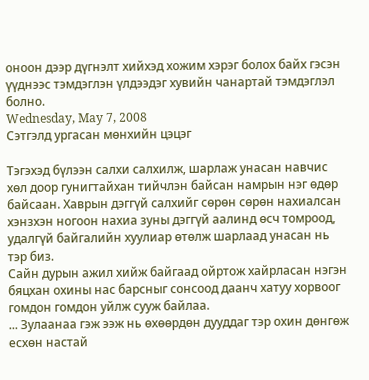оноон дээр дүгнэлт хийхэд хожим хэрэг болох байх гэсэн үүднээс тэмдэглэн үлдээдэг хувийн чанартай тэмдэглэл болно.
Wednesday, May 7, 2008
Сэтгэлд ургасан мөнхийн цэцэг

Тэгэхэд бүлээн салхи салхилж, шарлаж унасан навчис хөл доор гунигтайхан тийчлэн байсан намрын нэг өдөр байсаан. Хаврын дэггүй салхийг сөрөн сөрөн нахиалсан хэнзхэн ногоон нахиа зуны дэггүй аалинд өсч томроод, удалгүй байгалийн хуулиар өтөлж шарлаад унасан нь тэр биз.
Сайн дурын ажил хийж байгаад ойртож хайрласан нэгэн бяцхан охины нас барсныг сонсоод даанч хатуу хорвоог гомдон гомдон уйлж сууж байлаа.
... Зулаанаа гэж ээж нь өхөөрдөн дууддаг тэр охин дөнгөж есхөн настай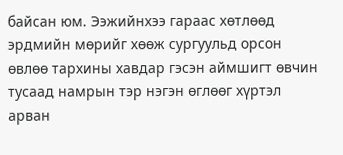байсан юм. Ээжийнхээ гараас хөтлөөд эрдмийн мөрийг хөөж сургуульд орсон өвлөө тархины хавдар гэсэн аймшигт өвчин тусаад намрын тэр нэгэн өглөөг хүртэл арван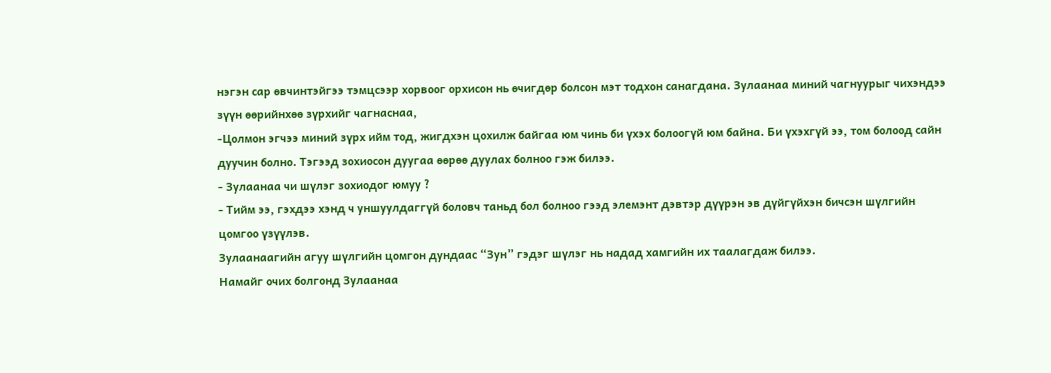нэгэн сар өвчинтэйгээ тэмцсээр хорвоог орхисон нь өчигдөр болсон мэт тодхон санагдана. Зулаанаа миний чагнуурыг чихэндээ зүүн өөрийнхөө зүрхийг чагнаснаа,
-Цолмон эгчээ миний зүрх ийм тод, жигдхэн цохилж байгаа юм чинь би үхэх болоогүй юм байна. Би үхэхгүй ээ, том болоод сайн дуучин болно. Тэгээд зохиосон дуугаа өөрөө дуулах болноо гэж билээ.
- Зулаанаа чи шүлэг зохиодог юмуу ?
- Тийм ээ, гэхдээ хэнд ч уншуулдаггүй боловч таньд бол болноо гээд элемэнт дэвтэр дүүрэн эв дүйгүйхэн бичсэн шүлгийн цомгоо үзүүлэв.
Зулаанаагийн агуу шүлгийн цомгон дундаас “Зун” гэдэг шүлэг нь надад хамгийн их таалагдаж билээ.
Намайг очих болгонд Зулаанаа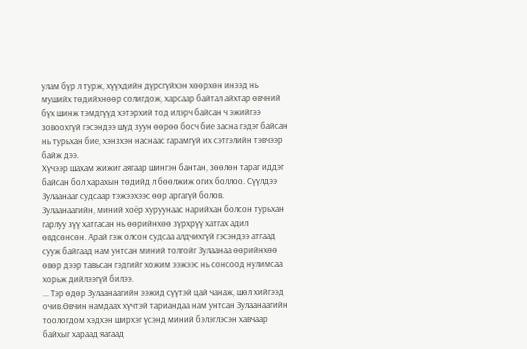улам бүр л турж, хүүхдийн дүрсгүйхэн хөөрхөн инээд нь мушийх төдийxнөөр солигдож, харсаар байтал айхтар өвчний бүх шинж тэмдгүүд хэтэрхий тод илэрч байсан ч эжийгээ зовоохгүй гэсэндээ шүд зуун өөрөө босч бие засна гэдэг байсан нь турьхан бие, хэнзхэн наснаас гарамгүй их сэтгэлийн тэвчээр байж дээ.
Хүчээр шахам жижиг аягаap шингэн бантан, зөөлөн тараг иддэг байсан бол харахын төдийд л бөөлжиж огих боллоо. Сүүлдээ Зулаанааг судсаар тэжээхээс өөр аргагүй болов.
Зулаанаагийн, миний хоёр хуруунаас нарийхан болсон турьхан гарлуу зүү хатгасан нь өөрийнхөө зүрхрүү хатгах адил өвдсөнсөн. Арай гэж олсон судсаа алдчихгүй гэсэндээ атгаад сууж байгаад нам унтсан миний толгойг Зулаанаа өөрийнхөө өвөр дээр тавьсан гэдгийг хожим ээжээс нь сонсоод нулимсаа хорьж дийлээгүй билээ.
... Тэр өдөр Зулаанаагийн ээжид сүүтэй цай чанаж, шөл хийгээд очив.Өвчин намдаах хүчтэй тариандаа нам унтсан Зулаанаагийн тоологдом хэдхэн ширхэг үсэнд миний бэлэглэсэн хавчаар байхыг хараад яагаад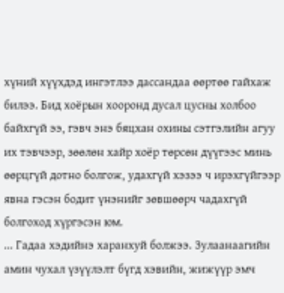хүний хүүхдэд ингэтлээ дассандаа өөртөө гайхаж билээ. Бид хоёрын хооронд дусал цусны холбоо байхгүй ээ, гэвч энэ бяцхан охины сэтгэлийн агуу их тэвчээр, зөөлөн хайр хоёр төрсөн дүүгээс минь өөрцгүй дотно болгож, удахгүй хэзээ ч ирэхгүйгээр явна гэсэн бодит үнэнийг зөвшөөрч чадахгүй болгоход хүргэсэн юм.
... Гадаа хэдийнэ харанхуй болжээ. Зулаанаагийн амин чухал үзүүлэлт бүгд хэвийн, жижүүр эмч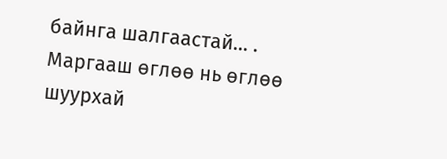байнга шалгаастай... .
Маргааш өглөө нь өглөө шуурхай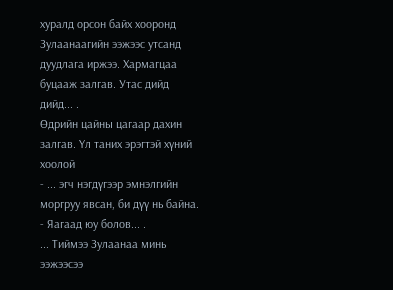хуралд орсон байх хооронд Зулаанаагийн ээжээс утсанд дуудлага иржээ. Хармагцаа буцааж залгав. Утас дийд дийд... .
Өдрийн цайны цагаар дахин залгав. Үл таних эрэгтэй хүний хоолой
- ... эгч нэгдүгээр эмнэлгийн моргруу явсан, би дүү нь байна.
- Яагаад юу болов... .
... Тиймээ Зулаанаа минь ээжээсээ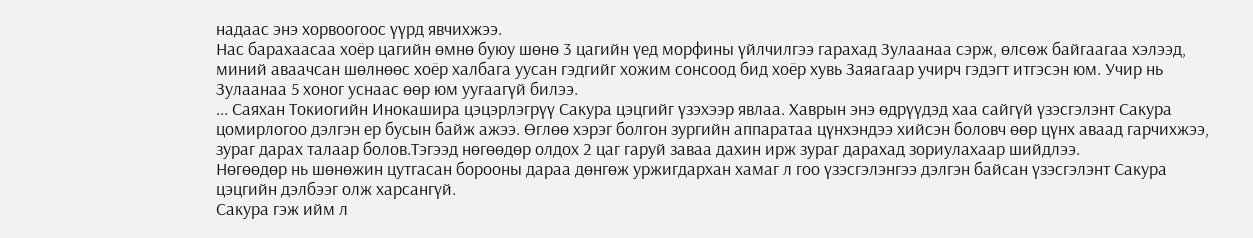надаас энэ хорвоогоос үүрд явчихжээ.
Нас барахаасаа хоёр цагийн өмнө буюу шөнө 3 цагийн үед морфины үйлчилгээ гарахад Зулаанаа сэрж, өлсөж байгаагаа хэлээд, миний аваачсан шөлнөөс хоёр халбага уусан гэдгийг хожим сонсоод бид хоёр хувь Заяагаар учирч гэдэгт итгэсэн юм. Учир нь Зулаанаа 5 хоног уснаас өөр юм уугаагүй билээ.
... Саяхан Токиогийн Инокашира цэцэрлэгрүү Сакура цэцгийг үзэхээр явлаа. Хаврын энэ өдрүүдэд хаа сайгүй үзэсгэлэнт Сакура цомирлогоо дэлгэн ер бусын байж ажээ. Өглөө хэрэг болгон зургийн аппаратаа цүнхэндээ хийсэн боловч өөр цүнх аваад гарчихжээ, зураг дарах талаар болов.Тэгээд нөгөөдөр олдох 2 цаг гаруй заваа дахин ирж зураг дарахад зориулахаар шийдлээ.
Нөгөөдөр нь шөнөжин цутгасан борооны дараа дөнгөж уржигдархан хамаг л гоо үзэсгэлэнгээ дэлгэн байсан үзэсгэлэнт Сакура цэцгийн дэлбээг олж харсангүй.
Сакура гэж ийм л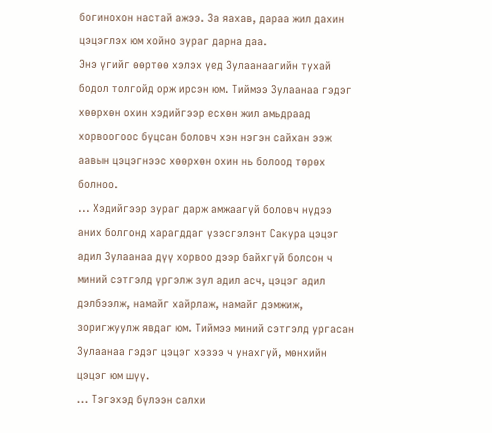богинохон настай ажээ. За яахав, дараа жил дахин цэцэглэх юм хойно зураг дарна даа.
Энэ үгийг өөртөө хэлэх үед Зулаанаагийн тухай бодол толгойд орж ирсэн юм. Тиймээ Зулаанаа гэдэг хөөрхөн охин хэдийгээр есхөн жил амьдраад хорвоогоос буцсан боловч хэн нэгэн сайхан ээж аавын цэцэгнээс хөөрхөн охин нь болоод төрөх болноо.
... Хэдийгээр зураг дарж амжаагүй боловч нүдээ аних болгонд харагддаг үзэсгэлэнт Сакура цэцэг адил Зулаанаа дүү хорвоо дээр байхгүй болсон ч миний сэтгэлд үргэлж зул адил асч, цэцэг адил дэлбээлж, намайг хайрлаж, намайг дэмжиж, зоригжуулж явдаг юм. Тиймээ миний сэтгэлд ургасан Зулаанаа гэдэг цэцэг хэзээ ч унахгүй, мөнхийн цэцэг юм шүү.
... Тэгэхэд бүлээн салхи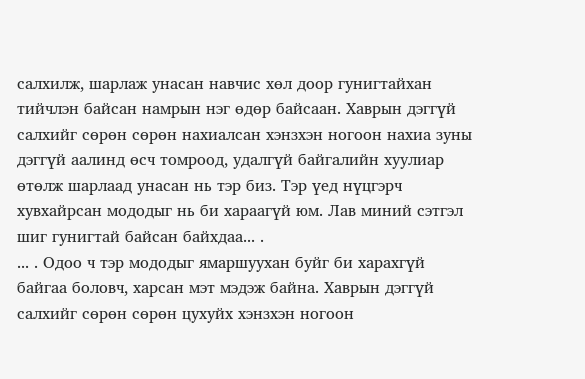салхилж, шарлаж унасан навчис хөл доор гунигтайхан тийчлэн байсан намрын нэг өдөр байсаан. Хаврын дэггүй салхийг сөрөн сөрөн нахиалсан хэнзхэн ногоон нахиа зуны дэггүй аалинд өсч томроод, удалгүй байгалийн хуулиар өтөлж шарлаад унасан нь тэр биз. Тэр үед нүцгэрч хувхайрсан мододыг нь би хараагүй юм. Лав миний сэтгэл шиг гунигтай байсан байхдаа... .
... . Одоо ч тэр мододыг ямаршуухан буйг би харахгүй байгаа боловч, харсан мэт мэдэж байна. Хаврын дэггүй салхийг сөрөн сөрөн цухуйх хэнзхэн ногоон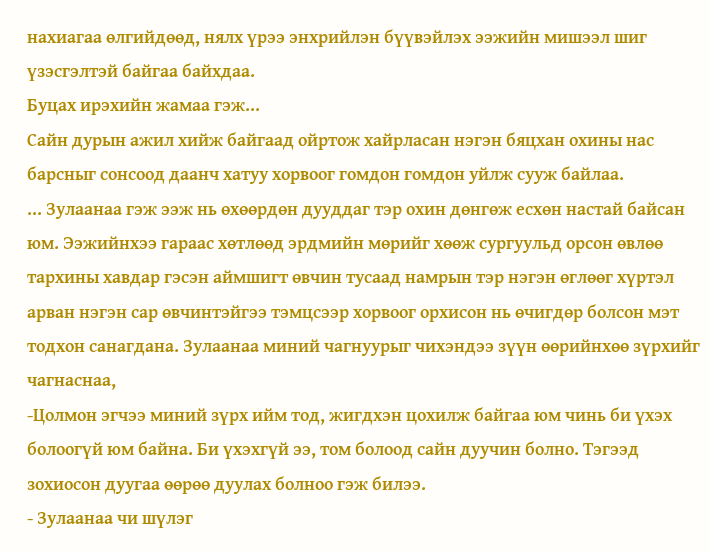нахиагаа өлгийдөөд, нялх үрээ энхрийлэн бүүвэйлэх ээжийн мишээл шиг үзэсгэлтэй байгаа байхдаа.
Буцах ирэхийн жамаа гэж...
Сайн дурын ажил хийж байгаад ойртож хайрласан нэгэн бяцхан охины нас барсныг сонсоод даанч хатуу хорвоог гомдон гомдон уйлж сууж байлаа.
... Зулаанаа гэж ээж нь өхөөрдөн дууддаг тэр охин дөнгөж есхөн настай байсан юм. Ээжийнхээ гараас хөтлөөд эрдмийн мөрийг хөөж сургуульд орсон өвлөө тархины хавдар гэсэн аймшигт өвчин тусаад намрын тэр нэгэн өглөөг хүртэл арван нэгэн сар өвчинтэйгээ тэмцсээр хорвоог орхисон нь өчигдөр болсон мэт тодхон санагдана. Зулаанаа миний чагнуурыг чихэндээ зүүн өөрийнхөө зүрхийг чагнаснаа,
-Цолмон эгчээ миний зүрх ийм тод, жигдхэн цохилж байгаа юм чинь би үхэх болоогүй юм байна. Би үхэхгүй ээ, том болоод сайн дуучин болно. Тэгээд зохиосон дуугаа өөрөө дуулах болноо гэж билээ.
- Зулаанаа чи шүлэг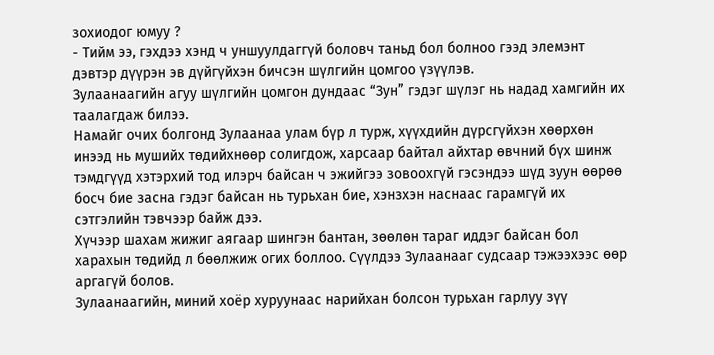зохиодог юмуу ?
- Тийм ээ, гэхдээ хэнд ч уншуулдаггүй боловч таньд бол болноо гээд элемэнт дэвтэр дүүрэн эв дүйгүйхэн бичсэн шүлгийн цомгоо үзүүлэв.
Зулаанаагийн агуу шүлгийн цомгон дундаас “Зун” гэдэг шүлэг нь надад хамгийн их таалагдаж билээ.
Намайг очих болгонд Зулаанаа улам бүр л турж, хүүхдийн дүрсгүйхэн хөөрхөн инээд нь мушийх төдийxнөөр солигдож, харсаар байтал айхтар өвчний бүх шинж тэмдгүүд хэтэрхий тод илэрч байсан ч эжийгээ зовоохгүй гэсэндээ шүд зуун өөрөө босч бие засна гэдэг байсан нь турьхан бие, хэнзхэн наснаас гарамгүй их сэтгэлийн тэвчээр байж дээ.
Хүчээр шахам жижиг аягаap шингэн бантан, зөөлөн тараг иддэг байсан бол харахын төдийд л бөөлжиж огих боллоо. Сүүлдээ Зулаанааг судсаар тэжээхээс өөр аргагүй болов.
Зулаанаагийн, миний хоёр хуруунаас нарийхан болсон турьхан гарлуу зүү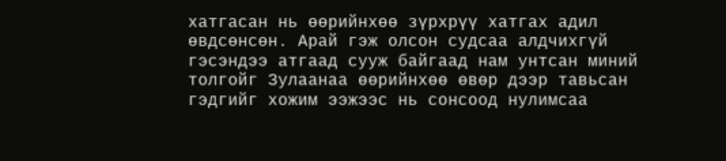хатгасан нь өөрийнхөө зүрхрүү хатгах адил өвдсөнсөн. Арай гэж олсон судсаа алдчихгүй гэсэндээ атгаад сууж байгаад нам унтсан миний толгойг Зулаанаа өөрийнхөө өвөр дээр тавьсан гэдгийг хожим ээжээс нь сонсоод нулимсаа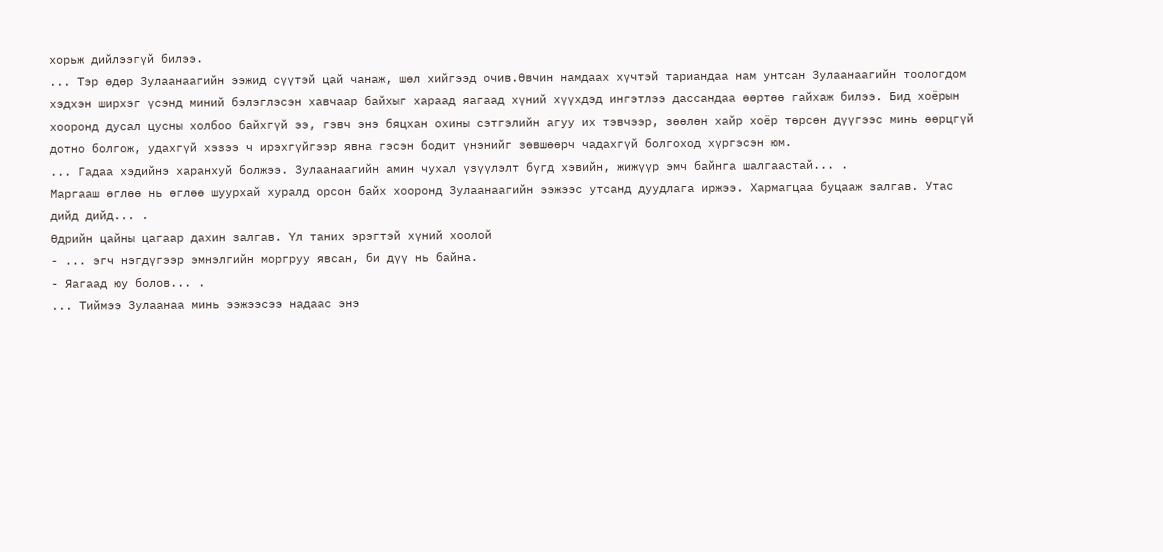хорьж дийлээгүй билээ.
... Тэр өдөр Зулаанаагийн ээжид сүүтэй цай чанаж, шөл хийгээд очив.Өвчин намдаах хүчтэй тариандаа нам унтсан Зулаанаагийн тоологдом хэдхэн ширхэг үсэнд миний бэлэглэсэн хавчаар байхыг хараад яагаад хүний хүүхдэд ингэтлээ дассандаа өөртөө гайхаж билээ. Бид хоёрын хооронд дусал цусны холбоо байхгүй ээ, гэвч энэ бяцхан охины сэтгэлийн агуу их тэвчээр, зөөлөн хайр хоёр төрсөн дүүгээс минь өөрцгүй дотно болгож, удахгүй хэзээ ч ирэхгүйгээр явна гэсэн бодит үнэнийг зөвшөөрч чадахгүй болгоход хүргэсэн юм.
... Гадаа хэдийнэ харанхуй болжээ. Зулаанаагийн амин чухал үзүүлэлт бүгд хэвийн, жижүүр эмч байнга шалгаастай... .
Маргааш өглөө нь өглөө шуурхай хуралд орсон байх хооронд Зулаанаагийн ээжээс утсанд дуудлага иржээ. Хармагцаа буцааж залгав. Утас дийд дийд... .
Өдрийн цайны цагаар дахин залгав. Үл таних эрэгтэй хүний хоолой
- ... эгч нэгдүгээр эмнэлгийн моргруу явсан, би дүү нь байна.
- Яагаад юу болов... .
... Тиймээ Зулаанаа минь ээжээсээ надаас энэ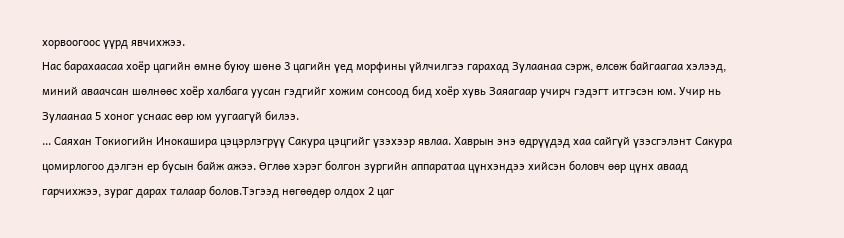хорвоогоос үүрд явчихжээ.
Нас барахаасаа хоёр цагийн өмнө буюу шөнө 3 цагийн үед морфины үйлчилгээ гарахад Зулаанаа сэрж, өлсөж байгаагаа хэлээд, миний аваачсан шөлнөөс хоёр халбага уусан гэдгийг хожим сонсоод бид хоёр хувь Заяагаар учирч гэдэгт итгэсэн юм. Учир нь Зулаанаа 5 хоног уснаас өөр юм уугаагүй билээ.
... Саяхан Токиогийн Инокашира цэцэрлэгрүү Сакура цэцгийг үзэхээр явлаа. Хаврын энэ өдрүүдэд хаа сайгүй үзэсгэлэнт Сакура цомирлогоо дэлгэн ер бусын байж ажээ. Өглөө хэрэг болгон зургийн аппаратаа цүнхэндээ хийсэн боловч өөр цүнх аваад гарчихжээ, зураг дарах талаар болов.Тэгээд нөгөөдөр олдох 2 цаг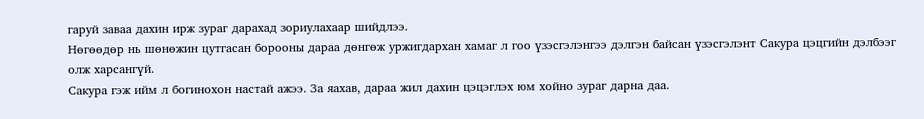гаруй заваа дахин ирж зураг дарахад зориулахаар шийдлээ.
Нөгөөдөр нь шөнөжин цутгасан борооны дараа дөнгөж уржигдархан хамаг л гоо үзэсгэлэнгээ дэлгэн байсан үзэсгэлэнт Сакура цэцгийн дэлбээг олж харсангүй.
Сакура гэж ийм л богинохон настай ажээ. За яахав, дараа жил дахин цэцэглэх юм хойно зураг дарна даа.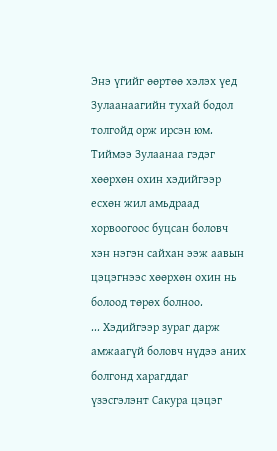Энэ үгийг өөртөө хэлэх үед Зулаанаагийн тухай бодол толгойд орж ирсэн юм. Тиймээ Зулаанаа гэдэг хөөрхөн охин хэдийгээр есхөн жил амьдраад хорвоогоос буцсан боловч хэн нэгэн сайхан ээж аавын цэцэгнээс хөөрхөн охин нь болоод төрөх болноо.
... Хэдийгээр зураг дарж амжаагүй боловч нүдээ аних болгонд харагддаг үзэсгэлэнт Сакура цэцэг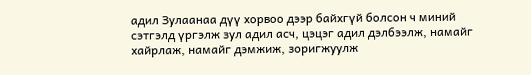адил Зулаанаа дүү хорвоо дээр байхгүй болсон ч миний сэтгэлд үргэлж зул адил асч, цэцэг адил дэлбээлж, намайг хайрлаж, намайг дэмжиж, зоригжуулж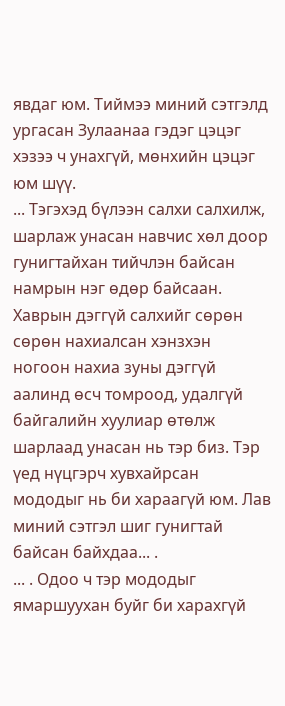явдаг юм. Тиймээ миний сэтгэлд ургасан Зулаанаа гэдэг цэцэг хэзээ ч унахгүй, мөнхийн цэцэг юм шүү.
... Тэгэхэд бүлээн салхи салхилж, шарлаж унасан навчис хөл доор гунигтайхан тийчлэн байсан намрын нэг өдөр байсаан. Хаврын дэггүй салхийг сөрөн сөрөн нахиалсан хэнзхэн ногоон нахиа зуны дэггүй аалинд өсч томроод, удалгүй байгалийн хуулиар өтөлж шарлаад унасан нь тэр биз. Тэр үед нүцгэрч хувхайрсан мододыг нь би хараагүй юм. Лав миний сэтгэл шиг гунигтай байсан байхдаа... .
... . Одоо ч тэр мододыг ямаршуухан буйг би харахгүй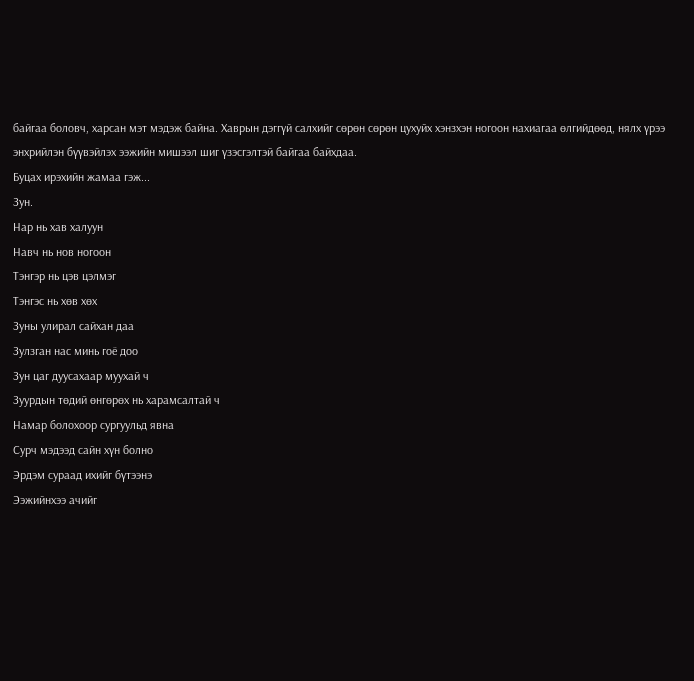байгаа боловч, харсан мэт мэдэж байна. Хаврын дэггүй салхийг сөрөн сөрөн цухуйх хэнзхэн ногоон нахиагаа өлгийдөөд, нялх үрээ энхрийлэн бүүвэйлэх ээжийн мишээл шиг үзэсгэлтэй байгаа байхдаа.
Буцах ирэхийн жамаа гэж...
Зун.
Нар нь хав халуун
Навч нь нов ногоон
Тэнгэр нь цэв цэлмэг
Тэнгэс нь хөв хөх
Зуны улирал сайхан даа
Зулзган нас минь гоё доо
Зун цаг дуусахаар муухай ч
Зуурдын төдий өнгөрөх нь харамсалтай ч
Намар болохоор сургуульд явна
Сурч мэдээд сайн хүн болно
Эрдэм сураад ихийг бүтээнэ
Ээжийнхээ ачийг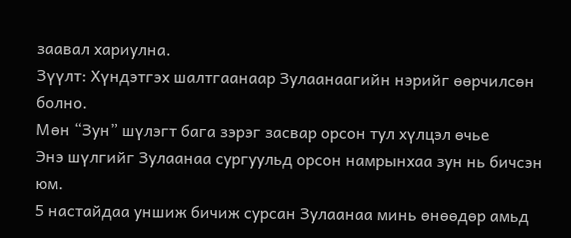заавал хариулна.
Зүүлт: Хүндэтгэх шалтгаанаар Зулаанаагийн нэрийг өөрчилсөн болно.
Мөн “Зун” шүлэгт бага зэрэг засвар орсон тул хүлцэл өчье
Энэ шүлгийг Зулаанаа сургуульд орсон намрынхаа зун нь бичсэн юм.
5 настайдаа уншиж бичиж сурсан Зулаанаа минь өнөөдөр амьд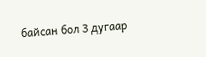байсан бол 3 дугаар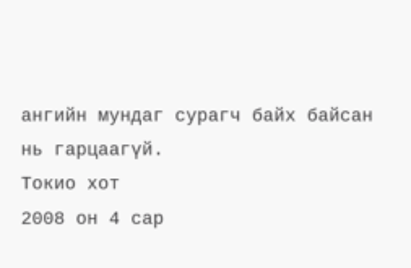ангийн мундаг сурагч байх байсан нь гарцаагүй.
Токио хот
2008 он 4 сар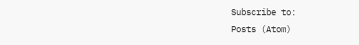Subscribe to:
Posts (Atom)